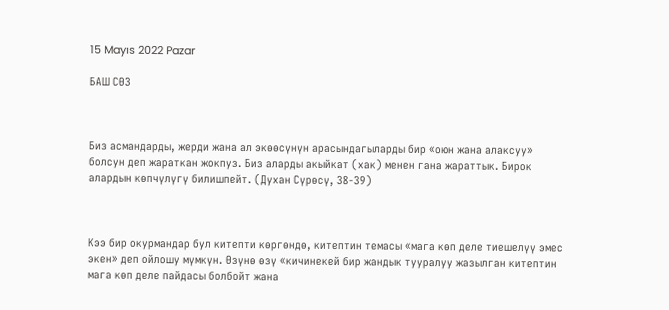15 Mayıs 2022 Pazar

БАШ СӨЗ



Биз асмандарды, жерди жана ал экөөсүнүн арасындагыларды бир «оюн жана алаксуу» болсун деп жараткан жокпуз. Биз аларды акыйкат (хак) менен гана жараттык. Бирок алардын көпчүлүгү билишпейт. (Духан Сүрөсү, 38-39)



Кээ бир окурмандар бул китепти көргөндө, китептин темасы «мага көп деле тиешелүү эмес экен» деп ойлошу мүмкүн. Өзүнө өзү «кичинекей бир жандык тууралуу жазылган китептин мага көп деле пайдасы болбойт жана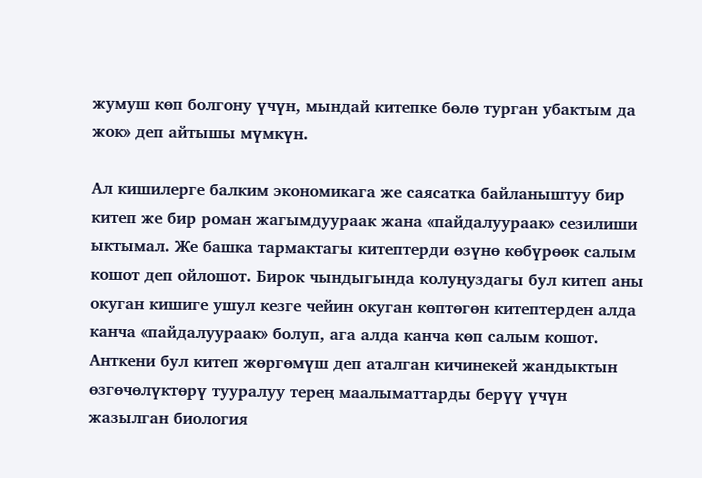жумуш көп болгону үчүн, мындай китепке бөлө турган убактым да жок» деп айтышы мүмкүн.

Ал кишилерге балким экономикага же саясатка байланыштуу бир китеп же бир роман жагымдуураак жана «пайдалуураак» сезилиши ыктымал. Же башка тармактагы китептерди өзүнө көбүрөөк салым кошот деп ойлошот. Бирок чындыгында колуңуздагы бул китеп аны окуган кишиге ушул кезге чейин окуган көптөгөн китептерден алда канча «пайдалуураак» болуп, ага алда канча көп салым кошот. Анткени бул китеп жөргөмүш деп аталган кичинекей жандыктын өзгөчөлүктөрү тууралуу терең маалыматтарды берүү үчүн жазылган биология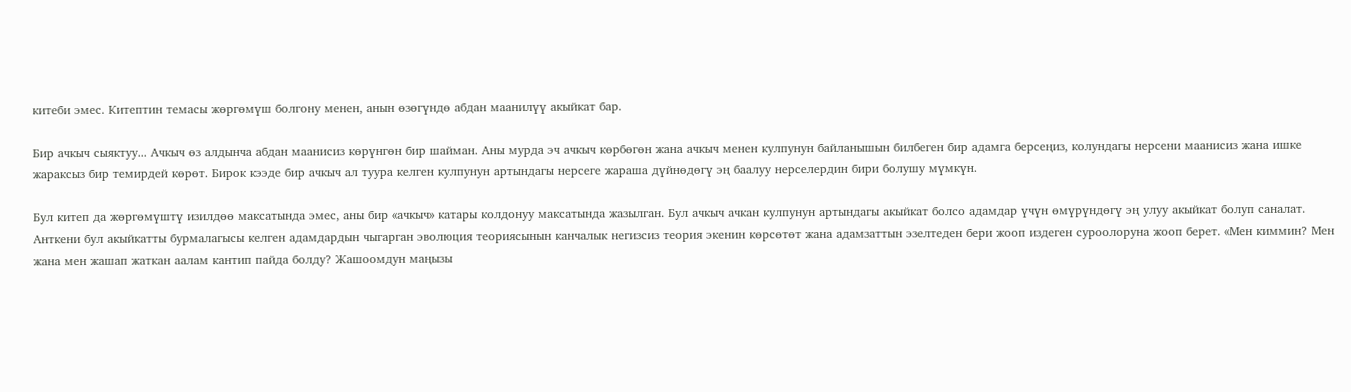китеби эмес. Китептин темасы жөргөмүш болгону менен, анын өзөгүндө абдан маанилүү акыйкат бар.

Бир ачкыч сыяктуу... Ачкыч өз алдынча абдан маанисиз көрүнгөн бир шайман. Аны мурда эч ачкыч көрбөгөн жана ачкыч менен кулпунун байланышын билбеген бир адамга берсеңиз, колундагы нерсени маанисиз жана ишке жараксыз бир темирдей көрөт. Бирок кээде бир ачкыч ал туура келген кулпунун артындагы нерсеге жараша дүйнөдөгү эң баалуу нерселердин бири болушу мүмкүн.

Бул китеп да жөргөмүштү изилдөө максатында эмес, аны бир «ачкыч» катары колдонуу максатында жазылган. Бул ачкыч ачкан кулпунун артындагы акыйкат болсо адамдар үчүн өмүрүндөгү эң улуу акыйкат болуп саналат. Анткени бул акыйкатты бурмалагысы келген адамдардын чыгарган эволюция теориясынын канчалык негизсиз теория экенин көрсөтөт жана адамзаттын эзелтеден бери жооп издеген суроолоруна жооп берет. «Мен киммин? Мен жана мен жашап жаткан аалам кантип пайда болду? Жашоомдун маңызы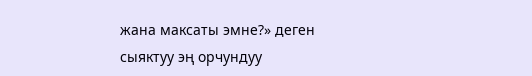жана максаты эмне?» деген сыяктуу эң орчундуу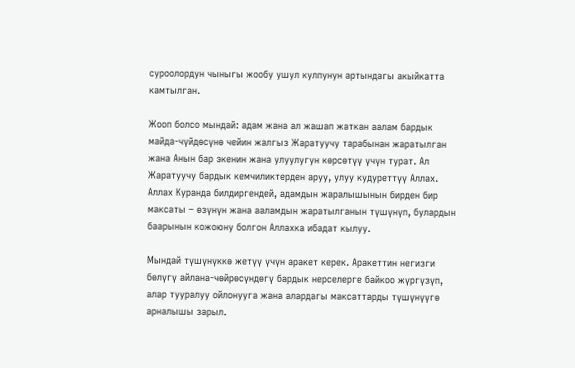суроолордун чыныгы жообу ушул кулпунун артындагы акыйкатта камтылган.

Жооп болсо мындай: адам жана ал жашап жаткан аалам бардык майда-чүйдөсүнө чейин жалгыз Жаратуучу тарабынан жаратылган жана Анын бар экенин жана улуулугун көрсөтүү үчүн турат. Ал Жаратуучу бардык кемчиликтерден аруу, улуу кудуреттүү Аллах. Аллах Куранда билдиргендей, адамдын жаралышынын бирден бир максаты – өзүнүн жана ааламдын жаратылганын түшүнүп, булардын баарынын кожоюну болгон Аллахка ибадат кылуу.

Мындай түшүнүккө жетүү үчүн аракет керек. Аракеттин негизги бөлүгү айлана-чөйрөсүндөгү бардык нерселерге байкоо жүргүзүп, алар тууралуу ойлонууга жана алардагы максаттарды түшүнүүгө арналышы зарыл.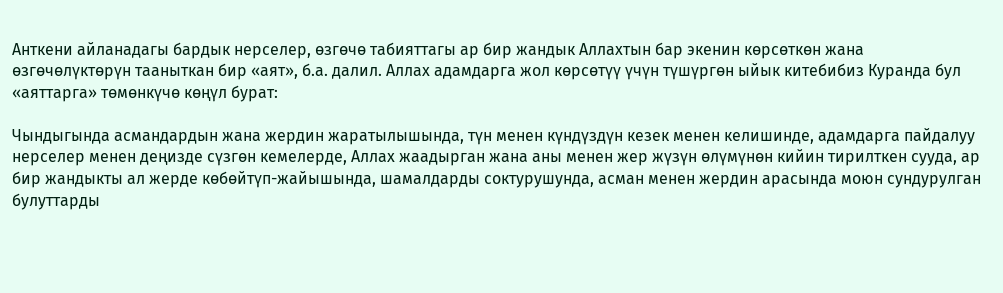Анткени айланадагы бардык нерселер, өзгөчө табияттагы ар бир жандык Аллахтын бар экенин көрсөткөн жана өзгөчөлүктөрүн тааныткан бир «аят», б.а. далил. Аллах адамдарга жол көрсөтүү үчүн түшүргөн ыйык китебибиз Куранда бул «аяттарга» төмөнкүчө көңүл бурат:

Чындыгында асмандардын жана жердин жаратылышында, түн менен күндүздүн кезек менен келишинде, адамдарга пайдалуу нерселер менен деңизде сүзгөн кемелерде, Аллах жаадырган жана аны менен жер жүзүн өлүмүнөн кийин тирилткен сууда, ар бир жандыкты ал жерде көбөйтүп-жайышында, шамалдарды соктурушунда, асман менен жердин арасында моюн сундурулган булуттарды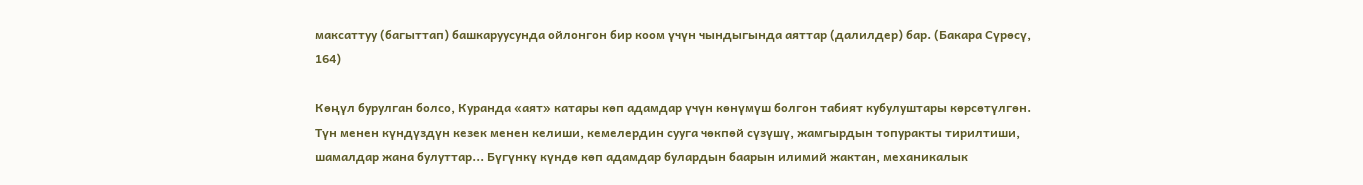максаттуу (багыттап) башкаруусунда ойлонгон бир коом үчүн чындыгында аяттар (далилдер) бар. (Бакара Сүрөсү, 164)

Көңүл бурулган болсо, Куранда «аят» катары көп адамдар үчүн көнүмүш болгон табият кубулуштары көрсөтүлгөн. Түн менен күндүздүн кезек менен келиши, кемелердин сууга чөкпөй сүзүшү, жамгырдын топуракты тирилтиши, шамалдар жана булуттар... Бүгүнкү күндө көп адамдар булардын баарын илимий жактан, механикалык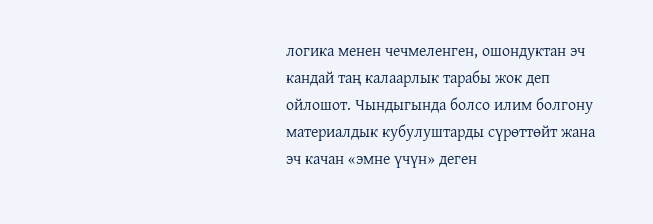логика менен чечмеленген, ошондуктан эч кандай таң калаарлык тарабы жок деп ойлошот. Чындыгында болсо илим болгону материалдык кубулуштарды сүрөттөйт жана эч качан «эмне үчүн» деген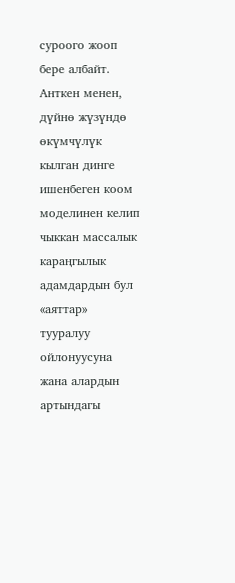суроого жооп бере албайт. Анткен менен, дүйнө жүзүндө өкүмчүлүк кылган динге ишенбеген коом моделинен келип чыккан массалык караңгылык адамдардын бул «аяттар» тууралуу ойлонуусуна жана алардын артындагы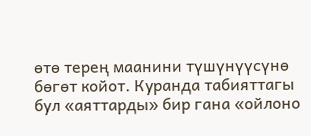өтө терең маанини түшүнүүсүнө бөгөт койот. Куранда табияттагы бул «аяттарды» бир гана «ойлоно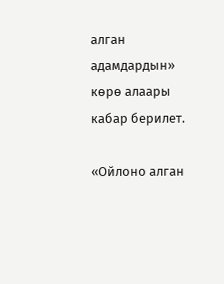алган адамдардын» көрө алаары кабар берилет.

«Ойлоно алган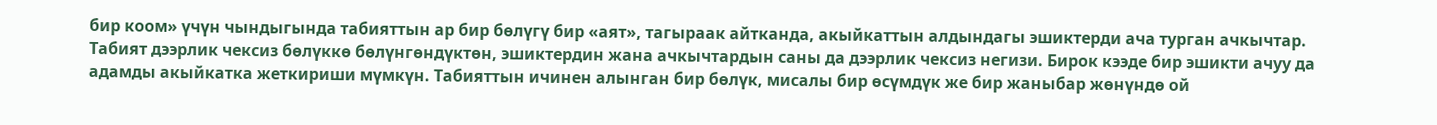бир коом» үчүн чындыгында табияттын ар бир бөлүгү бир «аят», тагыраак айтканда, акыйкаттын алдындагы эшиктерди ача турган ачкычтар. Табият дээрлик чексиз бөлүккө бөлүнгөндүктөн, эшиктердин жана ачкычтардын саны да дээрлик чексиз негизи. Бирок кээде бир эшикти ачуу да адамды акыйкатка жеткириши мүмкүн. Табияттын ичинен алынган бир бөлүк, мисалы бир өсүмдүк же бир жаныбар жөнүндө ой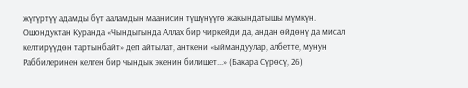жүгүртүү адамды бүт ааламдын маанисин түшүнүүгө жакындатышы мүмкүн. Ошондуктан Куранда «Чындыгында Аллах бир чиркейди да, андан өйдөнү да мисал келтирүүдөн тартынбайт» деп айтылат, анткени «ыймандуулар, албетте, мунун Раббилеринен келген бир чындык экенин билишет...» (Бакара Сүрөсү, 26)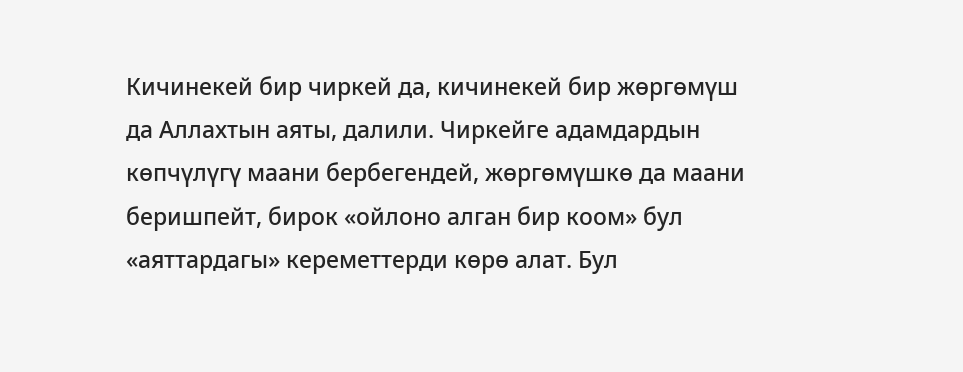Кичинекей бир чиркей да, кичинекей бир жөргөмүш да Аллахтын аяты, далили. Чиркейге адамдардын көпчүлүгү маани бербегендей, жөргөмүшкө да маани беришпейт, бирок «ойлоно алган бир коом» бул «аяттардагы» кереметтерди көрө алат. Бул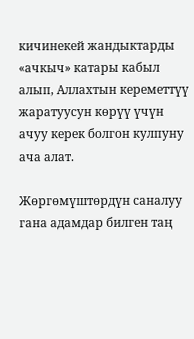кичинекей жандыктарды «ачкыч» катары кабыл алып, Аллахтын кереметтүү жаратуусун көрүү үчүн ачуу керек болгон кулпуну ача алат.

Жөргөмүштөрдүн саналуу гана адамдар билген таң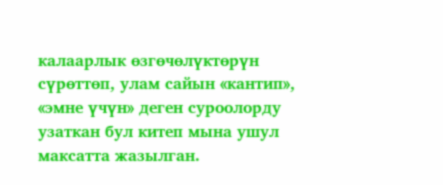калаарлык өзгөчөлүктөрүн сүрөттөп, улам сайын «кантип», «эмне үчүн» деген суроолорду узаткан бул китеп мына ушул максатта жазылган.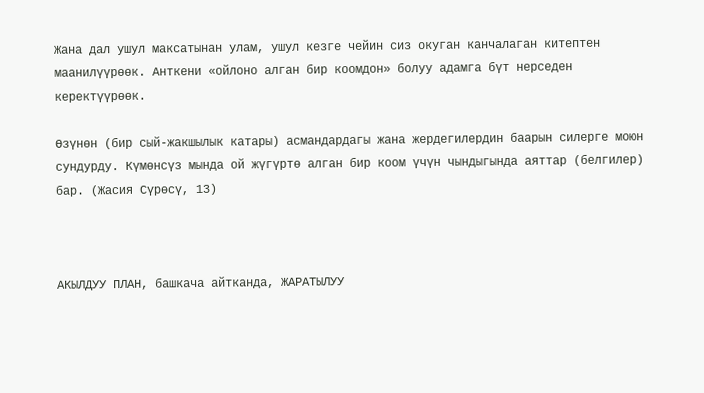Жана дал ушул максатынан улам, ушул кезге чейин сиз окуган канчалаган китептен маанилүүрөөк. Анткени «ойлоно алган бир коомдон» болуу адамга бүт нерседен керектүүрөөк.

Өзүнөн (бир сый-жакшылык катары) асмандардагы жана жердегилердин баарын силерге моюн сундурду. Күмөнсүз мында ой жүгүртө алган бир коом үчүн чындыгында аяттар (белгилер) бар. (Жасия Сүрөсү, 13)



АКЫЛДУУ ПЛАН, башкача айтканда, ЖАРАТЫЛУУ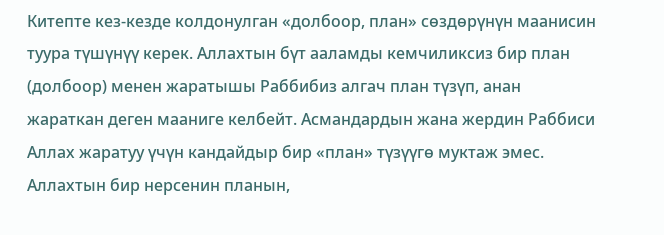Китепте кез-кезде колдонулган «долбоор, план» сөздөрүнүн маанисин туура түшүнүү керек. Аллахтын бүт ааламды кемчиликсиз бир план (долбоор) менен жаратышы Раббибиз алгач план түзүп, анан жараткан деген мааниге келбейт. Асмандардын жана жердин Раббиси Аллах жаратуу үчүн кандайдыр бир «план» түзүүгө муктаж эмес. Аллахтын бир нерсенин планын,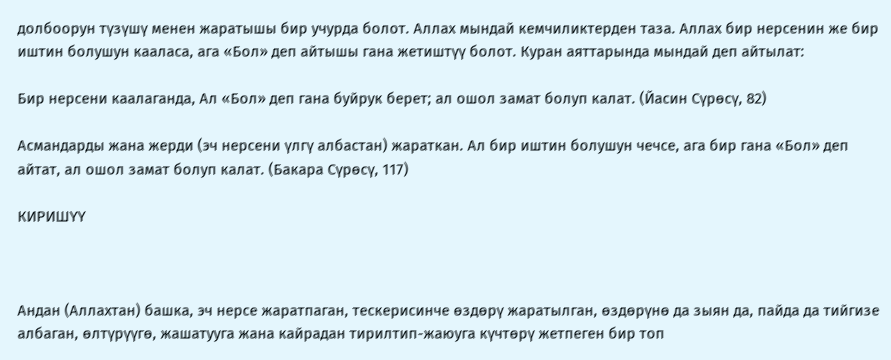долбоорун түзүшү менен жаратышы бир учурда болот. Аллах мындай кемчиликтерден таза. Аллах бир нерсенин же бир иштин болушун кааласа, ага «Бол» деп айтышы гана жетиштүү болот. Куран аяттарында мындай деп айтылат:

Бир нерсени каалаганда, Ал «Бол» деп гана буйрук берет; ал ошол замат болуп калат. (Йасин Сүрөсү, 82)

Асмандарды жана жерди (эч нерсени үлгү албастан) жараткан. Ал бир иштин болушун чечсе, ага бир гана «Бол» деп айтат, ал ошол замат болуп калат. (Бакара Сүрөсү, 117)

КИРИШҮҮ



Андан (Аллахтан) башка, эч нерсе жаратпаган, тескерисинче өздөрү жаратылган, өздөрүнө да зыян да, пайда да тийгизе албаган, өлтүрүүгө, жашатууга жана кайрадан тирилтип-жаюуга күчтөрү жетпеген бир топ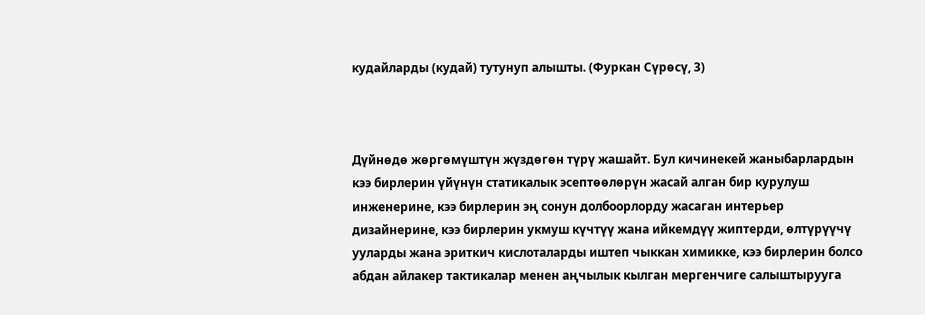кудайларды (кудай) тутунуп алышты. (Фуркан Сүрөсү, 3)



Дүйнөдө жөргөмүштүн жүздөгөн түрү жашайт. Бул кичинекей жаныбарлардын кээ бирлерин үйүнүн статикалык эсептөөлөрүн жасай алган бир курулуш инженерине, кээ бирлерин эң сонун долбоорлорду жасаган интерьер дизайнерине, кээ бирлерин укмуш күчтүү жана ийкемдүү жиптерди, өлтүрүүчү ууларды жана эриткич кислоталарды иштеп чыккан химикке, кээ бирлерин болсо абдан айлакер тактикалар менен аңчылык кылган мергенчиге салыштырууга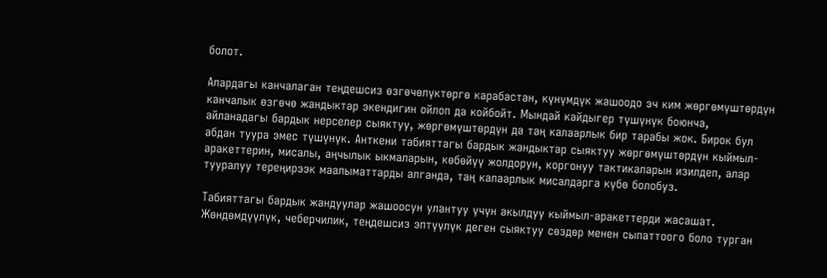болот.

Алардагы канчалаган теңдешсиз өзгөчөлүктөргө карабастан, күнүмдүк жашоодо эч ким жөргөмүштөрдүн канчалык өзгөчө жандыктар экендигин ойлоп да койбойт. Мындай кайдыгер түшүнүк боюнча, айланадагы бардык нерселер сыяктуу, жөргөмүштөрдүн да таң калаарлык бир тарабы жок. Бирок бул абдан туура эмес түшүнүк. Анткени табияттагы бардык жандыктар сыяктуу жөргөмүштөрдүн кыймыл-аракеттерин, мисалы, аңчылык ыкмаларын, көбөйүү жолдорун, коргонуу тактикаларын изилдеп, алар тууралуу тереңирээк маалыматтарды алганда, таң калаарлык мисалдарга күбө болобуз.

Табияттагы бардык жандуулар жашоосун улантуу үчүн акылдуу кыймыл-аракеттерди жасашат. Жөндөмдүүлүк, чеберчилик, теңдешсиз эптүүлүк деген сыяктуу сөздөр менен сыпаттоого боло турган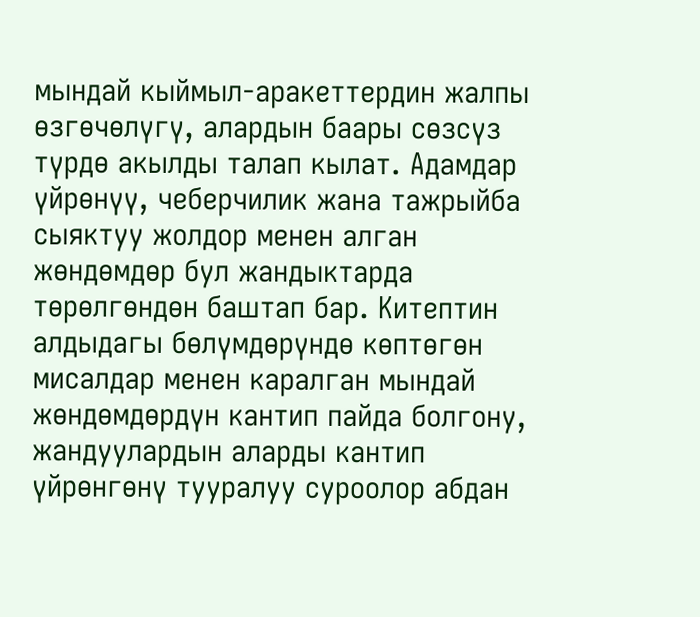мындай кыймыл-аракеттердин жалпы өзгөчөлүгү, алардын баары сөзсүз түрдө акылды талап кылат. Адамдар үйрөнүү, чеберчилик жана тажрыйба сыяктуу жолдор менен алган жөндөмдөр бул жандыктарда төрөлгөндөн баштап бар. Китептин алдыдагы бөлүмдөрүндө көптөгөн мисалдар менен каралган мындай жөндөмдөрдүн кантип пайда болгону, жандуулардын аларды кантип үйрөнгөнү тууралуу суроолор абдан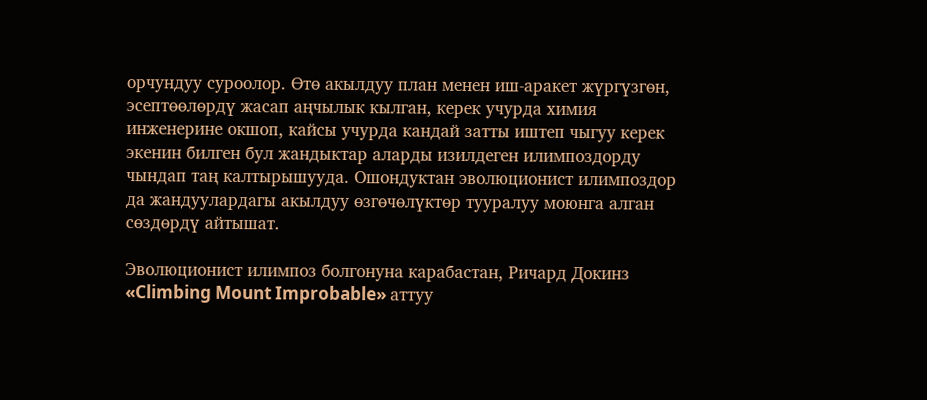орчундуу суроолор. Өтө акылдуу план менен иш-аракет жүргүзгөн, эсептөөлөрдү жасап аңчылык кылган, керек учурда химия инженерине окшоп, кайсы учурда кандай затты иштеп чыгуу керек экенин билген бул жандыктар аларды изилдеген илимпоздорду чындап таң калтырышууда. Ошондуктан эволюционист илимпоздор да жандуулардагы акылдуу өзгөчөлүктөр тууралуу моюнга алган сөздөрдү айтышат.

Эволюционист илимпоз болгонуна карабастан, Ричард Докинз «Climbing Mount Improbable» аттуу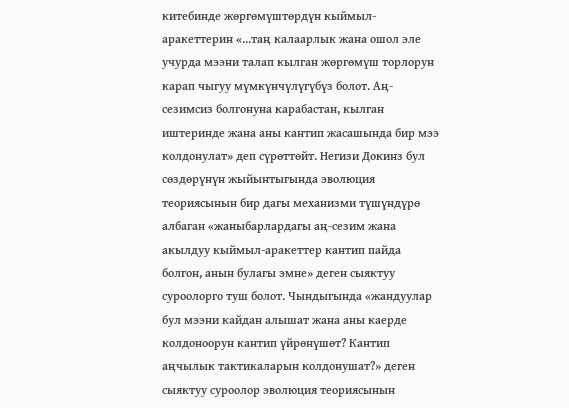китебинде жөргөмүштөрдүн кыймыл-аракеттерин «...таң калаарлык жана ошол эле учурда мээни талап кылган жөргөмүш торлорун карап чыгуу мүмкүнчүлүгүбүз болот. Аң-сезимсиз болгонуна карабастан, кылган иштеринде жана аны кантип жасашында бир мээ колдонулат» деп сүрөттөйт. Негизи Докинз бул сөздөрүнүн жыйынтыгында эволюция теориясынын бир дагы механизми түшүндүрө албаган «жаныбарлардагы аң-сезим жана акылдуу кыймыл-аракеттер кантип пайда болгон, анын булагы эмне» деген сыяктуу суроолорго туш болот. Чындыгында «жандуулар бул мээни кайдан алышат жана аны каерде колдоноорун кантип үйрөнүшөт? Кантип аңчылык тактикаларын колдонушат?» деген сыяктуу суроолор эволюция теориясынын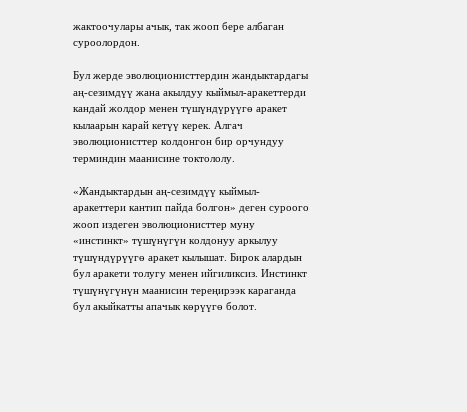жактоочулары ачык, так жооп бере албаган суроолордон.

Бул жерде эволюционисттердин жандыктардагы аң-сезимдүү жана акылдуу кыймыл-аракеттерди кандай жолдор менен түшүндүрүүгө аракет кылаарын карай кетүү керек. Алгач эволюционисттер колдонгон бир орчундуу терминдин маанисине токтололу.

«Жандыктардын аң-сезимдүү кыймыл-аракеттери кантип пайда болгон» деген суроого жооп издеген эволюционисттер муну «инстинкт» түшүнүгүн колдонуу аркылуу түшүндүрүүгө аракет кылышат. Бирок алардын бул аракети толугу менен ийгиликсиз. Инстинкт түшүнүгүнүн маанисин тереңирээк караганда бул акыйкатты апачык көрүүгө болот.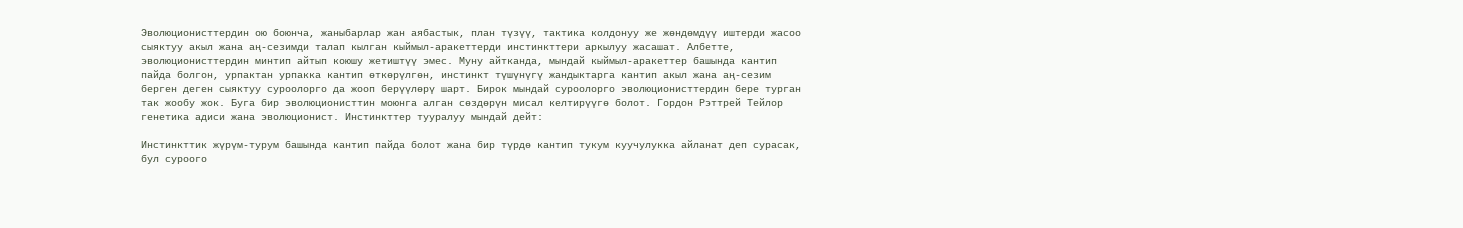Эволюционисттердин ою боюнча, жаныбарлар жан аябастык, план түзүү, тактика колдонуу же жөндөмдүү иштерди жасоо сыяктуу акыл жана аң-сезимди талап кылган кыймыл-аракеттерди инстинкттери аркылуу жасашат. Албетте, эволюционисттердин минтип айтып коюшу жетиштүү эмес. Муну айтканда, мындай кыймыл-аракеттер башында кантип пайда болгон, урпактан урпакка кантип өткөрүлгөн, инстинкт түшүнүгү жандыктарга кантип акыл жана аң-сезим берген деген сыяктуу суроолорго да жооп берүүлөрү шарт. Бирок мындай суроолорго эволюционисттердин бере турган так жообу жок. Буга бир эволюционисттин моюнга алган сөздөрүн мисал келтирүүгө болот. Гордон Рэттрей Тейлор генетика адиси жана эволюционист. Инстинкттер тууралуу мындай дейт:

Инстинкттик жүрүм-турум башында кантип пайда болот жана бир түрдө кантип тукум куучулукка айланат деп сурасак, бул суроого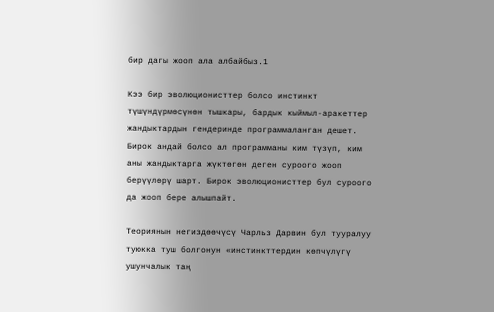бир дагы жооп ала албайбыз.1

Кээ бир эволюционисттер болсо инстинкт түшүндүрмөсүнөн тышкары, бардык кыймыл-аракеттер жандыктардын гендеринде программаланган дешет. Бирок андай болсо ал программаны ким түзүп, ким аны жандыктарга жүктөгөн деген суроого жооп берүүлөрү шарт. Бирок эволюционисттер бул суроого да жооп бере алышпайт.

Теориянын негиздөөчүсү Чарльз Дарвин бул тууралуу туюкка туш болгонун «инстинкттердин көпчүлүгү ушунчалык таң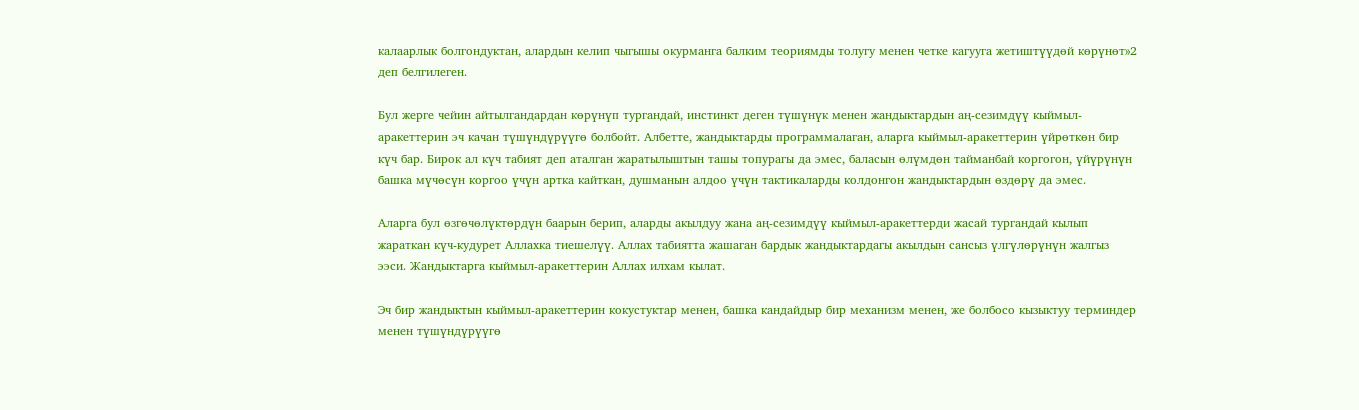калаарлык болгондуктан, алардын келип чыгышы окурманга балким теориямды толугу менен четке кагууга жетиштүүдөй көрүнөт»2 деп белгилеген.

Бул жерге чейин айтылгандардан көрүнүп тургандай, инстинкт деген түшүнүк менен жандыктардын аң-сезимдүү кыймыл-аракеттерин эч качан түшүндүрүүгө болбойт. Албетте, жандыктарды программалаган, аларга кыймыл-аракеттерин үйрөткөн бир күч бар. Бирок ал күч табият деп аталган жаратылыштын ташы топурагы да эмес, баласын өлүмдөн тайманбай коргогон, үйүрүнүн башка мүчөсүн коргоо үчүн артка кайткан, душманын алдоо үчүн тактикаларды колдонгон жандыктардын өздөрү да эмес.

Аларга бул өзгөчөлүктөрдүн баарын берип, аларды акылдуу жана аң-сезимдүү кыймыл-аракеттерди жасай тургандай кылып жараткан күч-кудурет Аллахка тиешелүү. Аллах табиятта жашаган бардык жандыктардагы акылдын сансыз үлгүлөрүнүн жалгыз ээси. Жандыктарга кыймыл-аракеттерин Аллах илхам кылат.

Эч бир жандыктын кыймыл-аракеттерин кокустуктар менен, башка кандайдыр бир механизм менен, же болбосо кызыктуу терминдер менен түшүндүрүүгө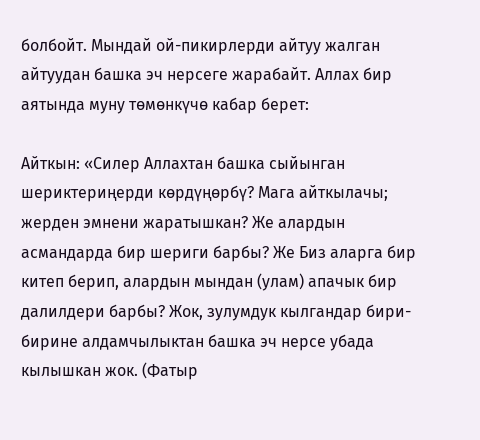болбойт. Мындай ой-пикирлерди айтуу жалган айтуудан башка эч нерсеге жарабайт. Аллах бир аятында муну төмөнкүчө кабар берет:

Айткын: «Силер Аллахтан башка сыйынган шериктериңерди көрдүңөрбү? Мага айткылачы; жерден эмнени жаратышкан? Же алардын асмандарда бир шериги барбы? Же Биз аларга бир китеп берип, алардын мындан (улам) апачык бир далилдери барбы? Жок, зулумдук кылгандар бири-бирине алдамчылыктан башка эч нерсе убада кылышкан жок. (Фатыр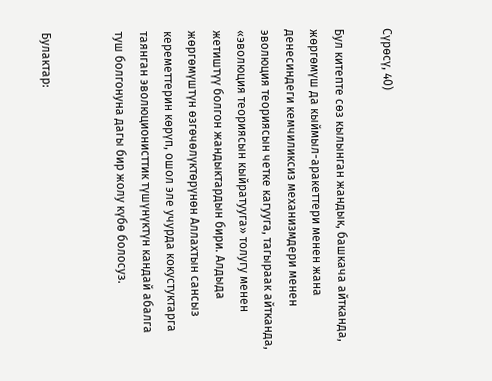Сүрөсү, 40)

Бул китепте сөз кылынган жандык, башкача айтканда, жөргөмүш да кыймыл-аракеттери менен жана денесиндеги кемчиликсиз механизмдери менен эволюция теориясын четке кагууга, тагыраак айтканда, «эволюция теориясын кыйратууга» толугу менен жетиштүү болгон жандыктардын бири. Алдыда жөргөмүштүн өзгөчөлүктөрүнөн Аллахтын сансыз кереметтерин көрүп, ошол эле учурда кокустуктарга таянган эволюционисттик түшүнүктүн кандай абалга туш болгонуна дагы бир жолу күбө болосуз.


Булактар: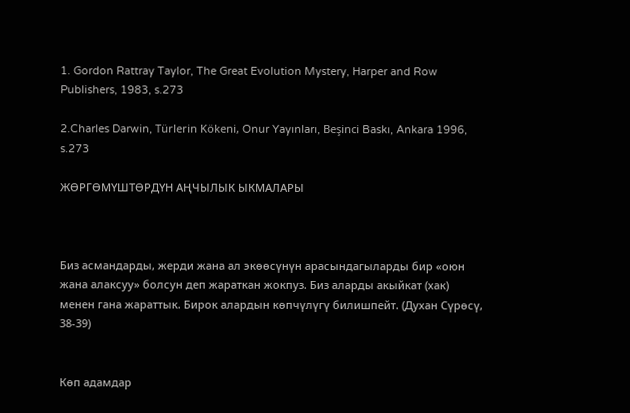1. Gordon Rattray Taylor, The Great Evolution Mystery, Harper and Row Publishers, 1983, s.273

2.Charles Darwin, Türlerin Kökeni, Onur Yayınları, Beşinci Baskı, Ankara 1996, s.273

ЖӨРГӨМҮШТӨРДҮН АҢЧЫЛЫК ЫКМАЛАРЫ



Биз асмандарды, жерди жана ал экөөсүнүн арасындагыларды бир «оюн жана алаксуу» болсун деп жараткан жокпуз. Биз аларды акыйкат (хак) менен гана жараттык. Бирок алардын көпчүлүгү билишпейт. (Духан Сүрөсү, 38-39)


Көп адамдар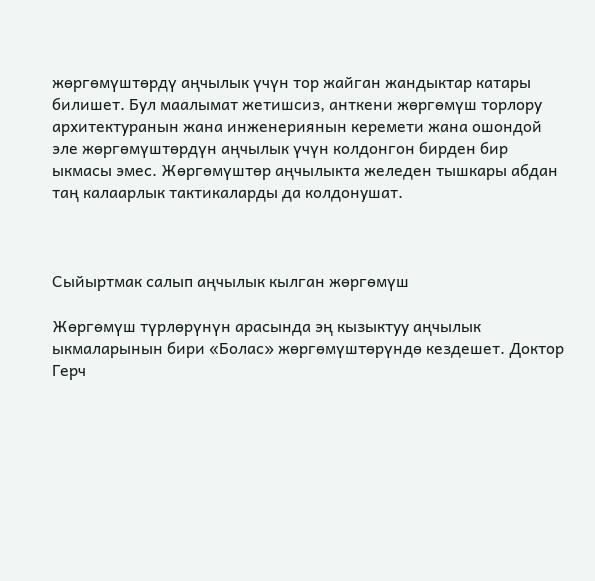жөргөмүштөрдү аңчылык үчүн тор жайган жандыктар катары билишет. Бул маалымат жетишсиз, анткени жөргөмүш торлору архитектуранын жана инженериянын керемети жана ошондой эле жөргөмүштөрдүн аңчылык үчүн колдонгон бирден бир ыкмасы эмес. Жөргөмүштөр аңчылыкта желеден тышкары абдан таң калаарлык тактикаларды да колдонушат.



Сыйыртмак салып аңчылык кылган жөргөмүш

Жөргөмүш түрлөрүнүн арасында эң кызыктуу аңчылык ыкмаларынын бири «Болас» жөргөмүштөрүндө кездешет. Доктор Герч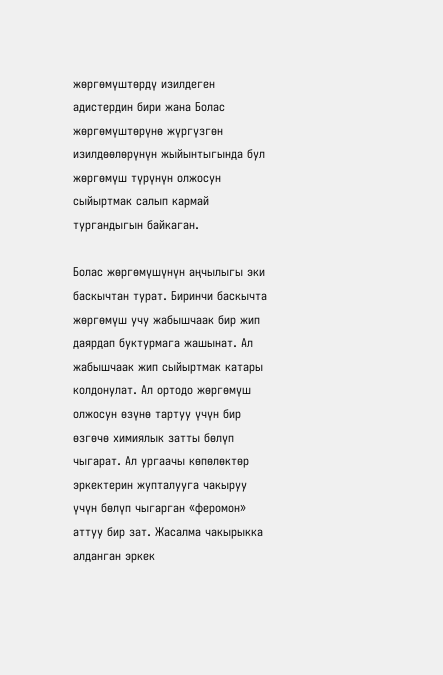жөргөмүштөрдү изилдеген адистердин бири жана Болас жөргөмүштөрүнө жүргүзгөн изилдөөлөрүнүн жыйынтыгында бул жөргөмүш түрүнүн олжосун сыйыртмак салып кармай тургандыгын байкаган.

Болас жөргөмүшүнүн аңчылыгы эки баскычтан турат. Биринчи баскычта жөргөмүш учу жабышчаак бир жип даярдап буктурмага жашынат. Ал жабышчаак жип сыйыртмак катары колдонулат. Ал ортодо жөргөмүш олжосун өзүнө тартуу үчүн бир өзгөчө химиялык затты бөлүп чыгарат. Ал ургаачы көпөлөктөр эркектерин жупталууга чакыруу үчүн бөлүп чыгарган «феромон» аттуу бир зат. Жасалма чакырыкка алданган эркек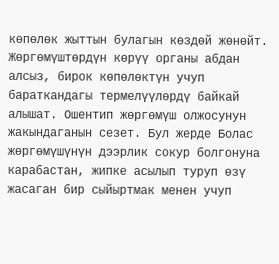көпөлөк жыттын булагын көздөй жөнөйт. Жөргөмүштөрдүн көрүү органы абдан алсыз, бирок көпөлөктүн учуп бараткандагы термелүүлөрдү байкай алышат. Ошентип жөргөмүш олжосунун жакындаганын сезет. Бул жерде Болас жөргөмүшүнүн дээрлик сокур болгонуна карабастан, жипке асылып туруп өзү жасаган бир сыйыртмак менен учуп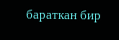бараткан бир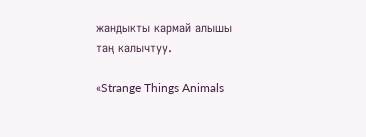жандыкты кармай алышы таң калычтуу.

«Strange Things Animals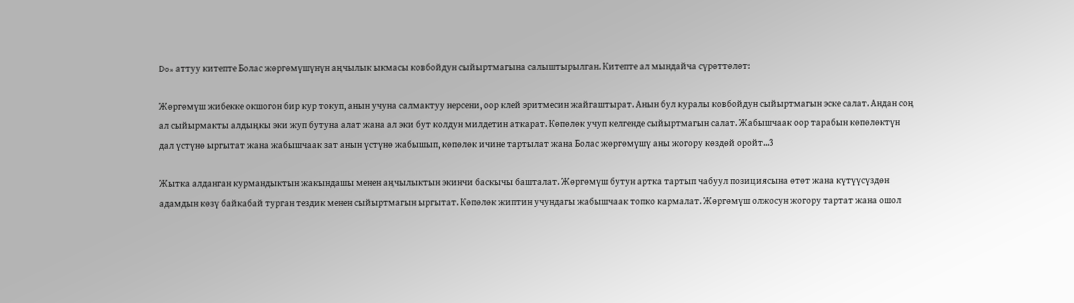Do» аттуу китепте Болас жөргөмүшүнүн аңчылык ыкмасы ковбойдун сыйыртмагына салыштырылган. Китепте ал мындайча сүрөттөлөт:

Жөргөмүш жибекке окшогон бир кур токуп, анын учуна салмактуу нерсени, оор клей эритмесин жайгаштырат. Анын бул куралы ковбойдун сыйыртмагын эске салат. Андан соң ал сыйырмакты алдыңкы эки жуп бутуна алат жана ал эки бут колдун милдетин аткарат. Көпөлөк учуп келгенде сыйыртмагын салат. Жабышчаак оор тарабын көпөлөктүн дал үстүнө ыргытат жана жабышчаак зат анын үстүнө жабышып, көпөлөк ичине тартылат жана Болас жөргөмүшү аны жогору көздөй оройт...3

Жытка алданган курмандыктын жакындашы менен аңчылыктын экинчи баскычы башталат. Жөргөмүш бутун артка тартып чабуул позициясына өтөт жана күтүүсүздөн адамдын көзү байкабай турган тездик менен сыйыртмагын ыргытат. Көпөлөк жиптин учундагы жабышчаак топко кармалат. Жөргөмүш олжосун жогору тартат жана ошол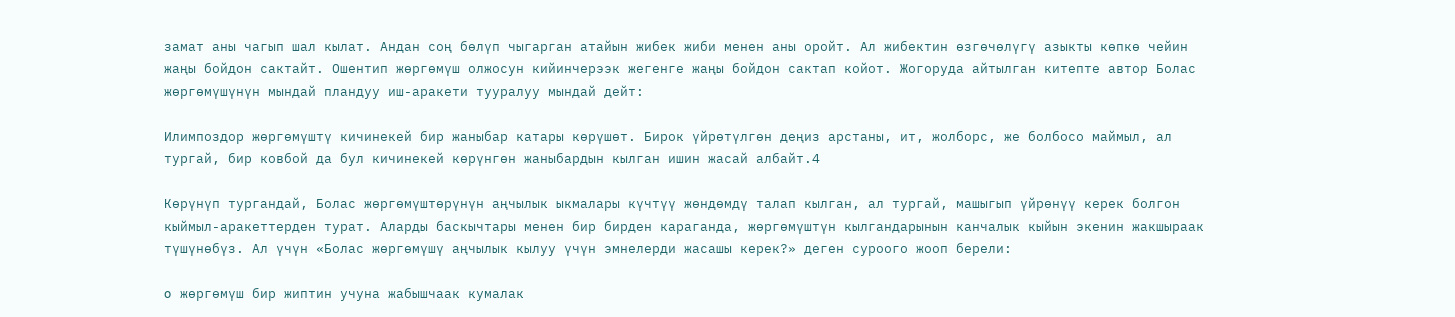замат аны чагып шал кылат. Андан соң бөлүп чыгарган атайын жибек жиби менен аны оройт. Ал жибектин өзгөчөлүгү азыкты көпкө чейин жаңы бойдон сактайт. Ошентип жөргөмүш олжосун кийинчерээк жегенге жаңы бойдон сактап койот. Жогоруда айтылган китепте автор Болас жөргөмүшүнүн мындай пландуу иш-аракети тууралуу мындай дейт:

Илимпоздор жөргөмүштү кичинекей бир жаныбар катары көрүшөт. Бирок үйрөтүлгөн деңиз арстаны, ит, жолборс, же болбосо маймыл, ал тургай, бир ковбой да бул кичинекей көрүнгөн жаныбардын кылган ишин жасай албайт.4

Көрүнүп тургандай, Болас жөргөмүштөрүнүн аңчылык ыкмалары күчтүү жөндөмдү талап кылган, ал тургай, машыгып үйрөнүү керек болгон кыймыл-аракеттерден турат. Аларды баскычтары менен бир бирден караганда, жөргөмүштүн кылгандарынын канчалык кыйын экенин жакшыраак түшүнөбүз. Ал үчүн «Болас жөргөмүшү аңчылык кылуу үчүн эмнелерди жасашы керек?» деген суроого жооп берели:

o   жөргөмүш бир жиптин учуна жабышчаак кумалак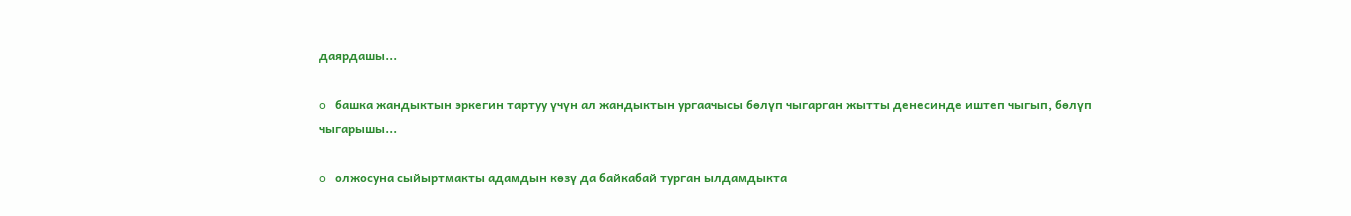даярдашы...

o   башка жандыктын эркегин тартуу үчүн ал жандыктын ургаачысы бөлүп чыгарган жытты денесинде иштеп чыгып, бөлүп чыгарышы...

o   олжосуна сыйыртмакты адамдын көзү да байкабай турган ылдамдыкта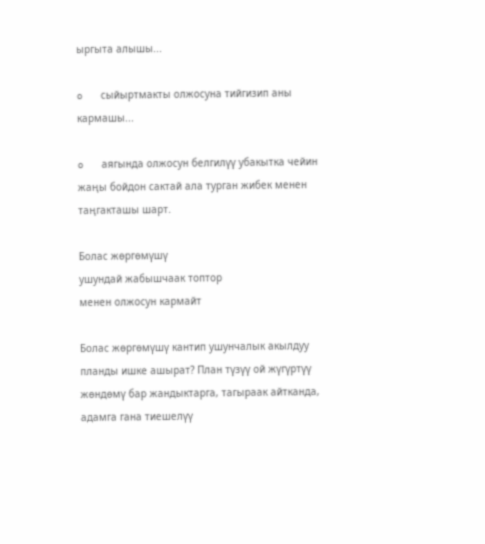ыргыта алышы...

o   сыйыртмакты олжосуна тийгизип аны кармашы...

o   аягында олжосун белгилүү убакытка чейин жаңы бойдон сактай ала турган жибек менен таңгакташы шарт.

Болас жөргөмүшү
ушундай жабышчаак топтор
менен олжосун кармайт

Болас жөргөмүшү кантип ушунчалык акылдуу планды ишке ашырат? План түзүү ой жүгүртүү жөндөмү бар жандыктарга, тагыраак айтканда, адамга гана тиешелүү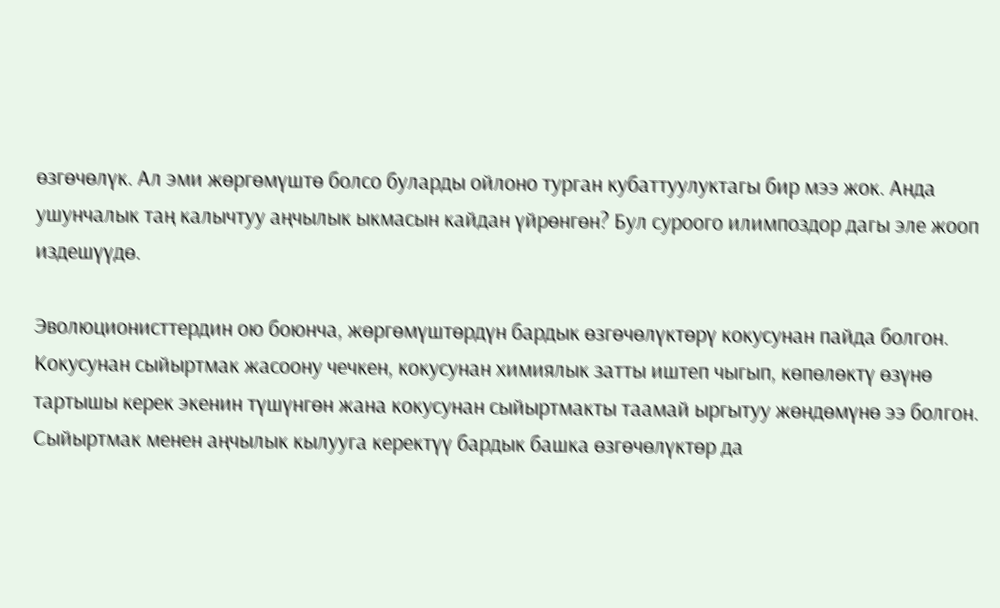өзгөчөлүк. Ал эми жөргөмүштө болсо буларды ойлоно турган кубаттуулуктагы бир мээ жок. Анда ушунчалык таң калычтуу аңчылык ыкмасын кайдан үйрөнгөн? Бул суроого илимпоздор дагы эле жооп издешүүдө.

Эволюционисттердин ою боюнча, жөргөмүштөрдүн бардык өзгөчөлүктөрү кокусунан пайда болгон. Кокусунан сыйыртмак жасоону чечкен, кокусунан химиялык затты иштеп чыгып, көпөлөктү өзүнө тартышы керек экенин түшүнгөн жана кокусунан сыйыртмакты таамай ыргытуу жөндөмүнө ээ болгон. Сыйыртмак менен аңчылык кылууга керектүү бардык башка өзгөчөлүктөр да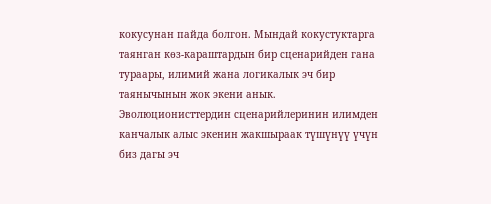кокусунан пайда болгон. Мындай кокустуктарга таянган көз-караштардын бир сценарийден гана тураары, илимий жана логикалык эч бир таянычынын жок экени анык. Эволюционисттердин сценарийлеринин илимден канчалык алыс экенин жакшыраак түшүнүү үчүн биз дагы эч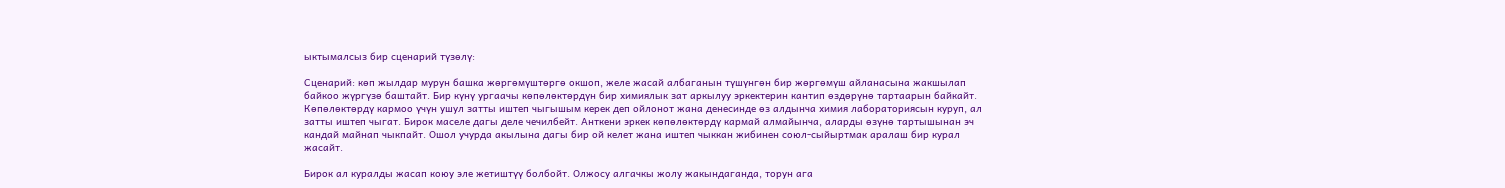ыктымалсыз бир сценарий түзөлү:

Сценарий: көп жылдар мурун башка жөргөмүштөргө окшоп, желе жасай албаганын түшүнгөн бир жөргөмүш айланасына жакшылап байкоо жүргүзө баштайт. Бир күнү ургаачы көпөлөктөрдүн бир химиялык зат аркылуу эркектерин кантип өздөрүнө тартаарын байкайт. Көпөлөктөрдү кармоо үчүн ушул затты иштеп чыгышым керек деп ойлонот жана денесинде өз алдынча химия лабораториясын куруп, ал затты иштеп чыгат. Бирок маселе дагы деле чечилбейт. Анткени эркек көпөлөктөрдү кармай алмайынча, аларды өзүнө тартышынан эч кандай майнап чыкпайт. Ошол учурда акылына дагы бир ой келет жана иштеп чыккан жибинен союл-сыйыртмак аралаш бир курал жасайт.

Бирок ал куралды жасап коюу эле жетиштүү болбойт. Олжосу алгачкы жолу жакындаганда, торун ага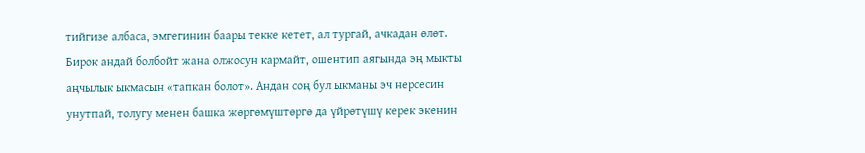тийгизе албаса, эмгегинин баары текке кетет, ал тургай, ачкадан өлөт. Бирок андай болбойт жана олжосун кармайт, ошентип аягында эң мыкты аңчылык ыкмасын «тапкан болот». Андан соң бул ыкманы эч нерсесин унутпай, толугу менен башка жөргөмүштөргө да үйрөтүшү керек экенин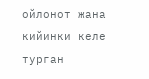ойлонот жана кийинки келе турган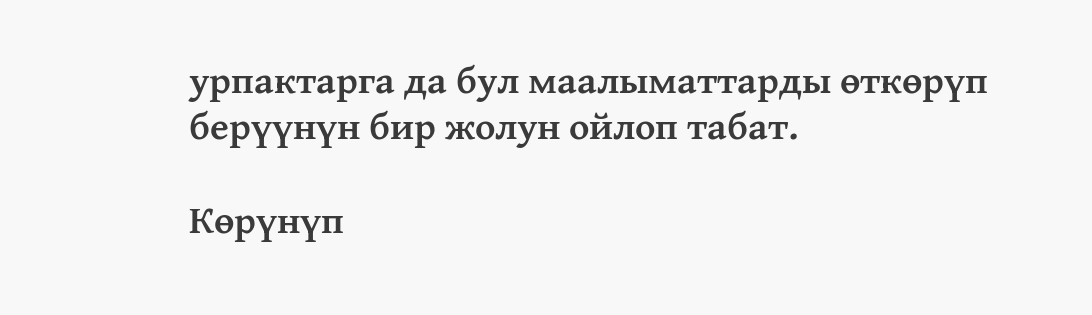урпактарга да бул маалыматтарды өткөрүп берүүнүн бир жолун ойлоп табат.

Көрүнүп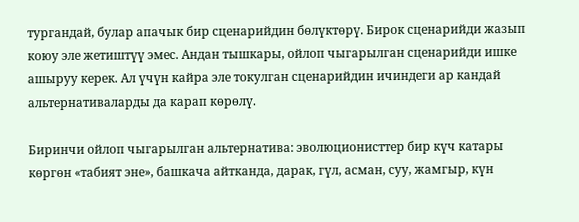тургандай, булар апачык бир сценарийдин бөлүктөрү. Бирок сценарийди жазып коюу эле жетиштүү эмес. Андан тышкары, ойлоп чыгарылган сценарийди ишке ашыруу керек. Ал үчүн кайра эле токулган сценарийдин ичиндеги ар кандай альтернативаларды да карап көрөлү.

Биринчи ойлоп чыгарылган альтернатива: эволюционисттер бир күч катары көргөн «табият эне», башкача айтканда, дарак, гүл, асман, суу, жамгыр, күн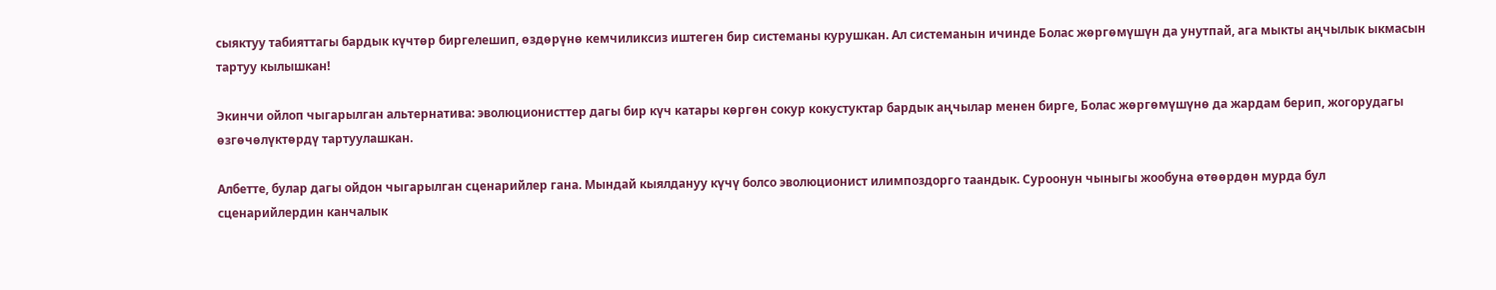сыяктуу табияттагы бардык күчтөр биргелешип, өздөрүнө кемчиликсиз иштеген бир системаны курушкан. Ал системанын ичинде Болас жөргөмүшүн да унутпай, ага мыкты аңчылык ыкмасын тартуу кылышкан!

Экинчи ойлоп чыгарылган альтернатива: эволюционисттер дагы бир күч катары көргөн сокур кокустуктар бардык аңчылар менен бирге, Болас жөргөмүшүнө да жардам берип, жогорудагы өзгөчөлүктөрдү тартуулашкан.

Албетте, булар дагы ойдон чыгарылган сценарийлер гана. Мындай кыялдануу күчү болсо эволюционист илимпоздорго таандык. Суроонун чыныгы жообуна өтөөрдөн мурда бул сценарийлердин канчалык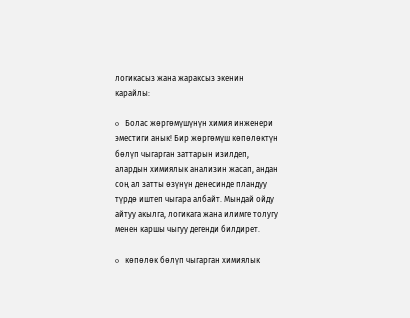логикасыз жана жараксыз экенин карайлы:

o   Болас жөргөмүшүнүн химия инженери эместиги анык! Бир жөргөмүш көпөлөктүн бөлүп чыгарган заттарын изилдеп, алардын химиялык анализин жасап, андан соң ал затты өзүнүн денесинде пландуу түрдө иштеп чыгара албайт. Мындай ойду айтуу акылга, логикага жана илимге толугу менен каршы чыгуу дегенди билдирет.

o   көпөлөк бөлүп чыгарган химиялык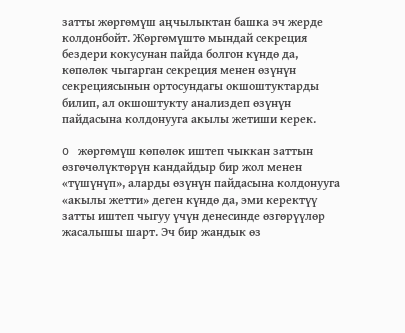затты жөргөмүш аңчылыктан башка эч жерде колдонбойт. Жөргөмүштө мындай секреция бездери кокусунан пайда болгон күндө да, көпөлөк чыгарган секреция менен өзүнүн секрециясынын ортосундагы окшоштуктарды билип, ал окшоштукту анализдеп өзүнүн пайдасына колдонууга акылы жетиши керек.

o   жөргөмүш көпөлөк иштеп чыккан заттын өзгөчөлүктөрүн кандайдыр бир жол менен «түшүнүп», аларды өзүнүн пайдасына колдонууга «акылы жетти» деген күндө да, эми керектүү затты иштеп чыгуу үчүн денесинде өзгөрүүлөр жасалышы шарт. Эч бир жандык өз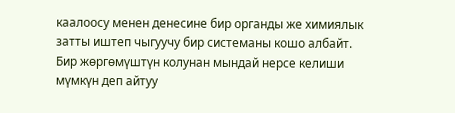каалоосу менен денесине бир органды же химиялык затты иштеп чыгуучу бир системаны кошо албайт. Бир жөргөмүштүн колунан мындай нерсе келиши мүмкүн деп айтуу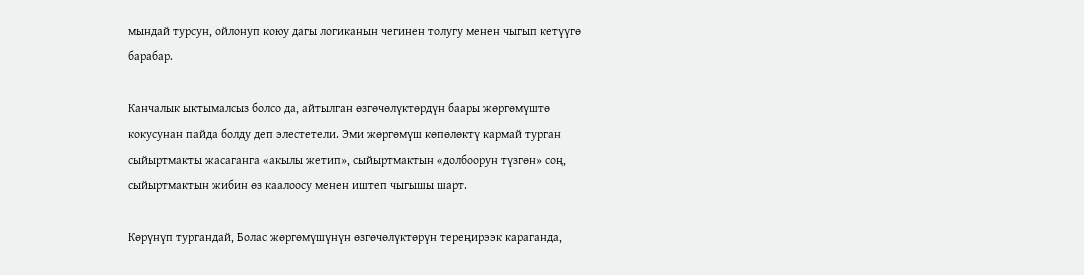мындай турсун, ойлонуп коюу дагы логиканын чегинен толугу менен чыгып кетүүгө барабар.

Канчалык ыктымалсыз болсо да, айтылган өзгөчөлүктөрдүн баары жөргөмүштө кокусунан пайда болду деп элестетели. Эми жөргөмүш көпөлөктү кармай турган сыйыртмакты жасаганга «акылы жетип», сыйыртмактын «долбоорун түзгөн» соң, сыйыртмактын жибин өз каалоосу менен иштеп чыгышы шарт.

Көрүнүп тургандай, Болас жөргөмүшүнүн өзгөчөлүктөрүн тереңирээк караганда,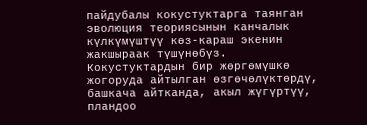пайдубалы кокустуктарга таянган эволюция теориясынын канчалык күлкүмүштүү көз-караш экенин жакшыраак түшүнөбүз. Кокустуктардын бир жөргөмүшкө жогоруда айтылган өзгөчөлүктөрдү, башкача айтканда, акыл жүгүртүү, пландоо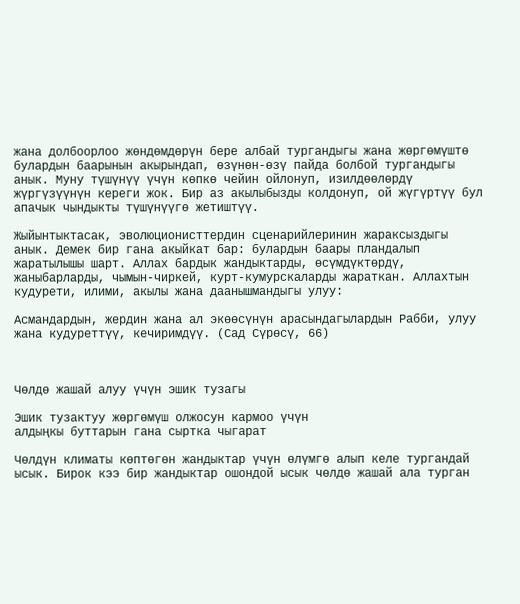жана долбоорлоо жөндөмдөрүн бере албай тургандыгы жана жөргөмүштө булардын баарынын акырындап, өзүнөн-өзү пайда болбой тургандыгы анык. Муну түшүнүү үчүн көпкө чейин ойлонуп, изилдөөлөрдү жүргүзүүнүн кереги жок. Бир аз акылыбызды колдонуп, ой жүгүртүү бул апачык чындыкты түшүнүүгө жетиштүү.

Жыйынтыктасак, эволюционисттердин сценарийлеринин жараксыздыгы анык. Демек бир гана акыйкат бар: булардын баары пландалып жаратылышы шарт. Аллах бардык жандыктарды, өсүмдүктөрдү, жаныбарларды, чымын-чиркей, курт-кумурскаларды жараткан. Аллахтын кудурети, илими, акылы жана даанышмандыгы улуу:

Асмандардын, жердин жана ал экөөсүнүн арасындагылардын Рабби, улуу жана кудуреттүү, кечиримдүү. (Сад Сүрөсү, 66)



Чөлдө жашай алуу үчүн эшик тузагы

Эшик тузактуу жөргөмүш олжосун кармоо үчүн
алдыңкы буттарын гана сыртка чыгарат

Чөлдүн климаты көптөгөн жандыктар үчүн өлүмгө алып келе тургандай ысык. Бирок кээ бир жандыктар ошондой ысык чөлдө жашай ала турган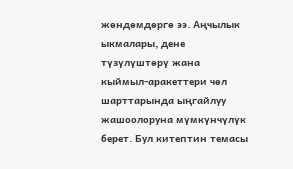жөндөмдөргө ээ. Аңчылык ыкмалары, дене түзүлүштөрү жана кыймыл-аракеттери чөл шарттарында ыңгайлуу жашоолоруна мүмкүнчүлүк берет. Бул китептин темасы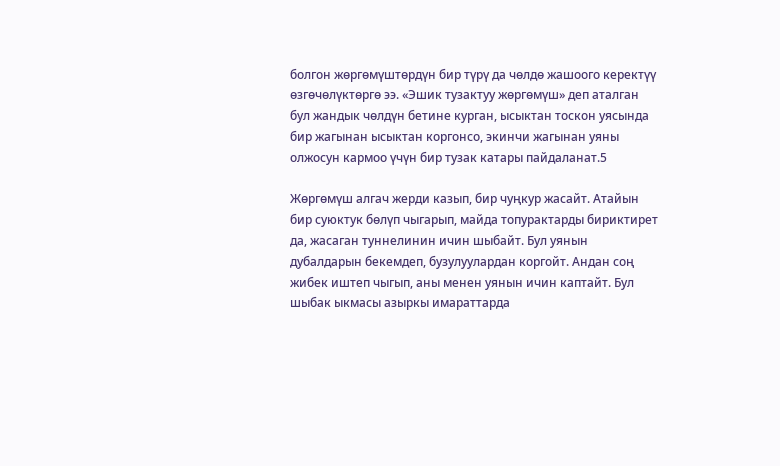болгон жөргөмүштөрдүн бир түрү да чөлдө жашоого керектүү өзгөчөлүктөргө ээ. «Эшик тузактуу жөргөмүш» деп аталган бул жандык чөлдүн бетине курган, ысыктан тоскон уясында бир жагынан ысыктан коргонсо, экинчи жагынан уяны олжосун кармоо үчүн бир тузак катары пайдаланат.5

Жөргөмүш алгач жерди казып, бир чуңкур жасайт. Атайын бир суюктук бөлүп чыгарып, майда топурактарды бириктирет да, жасаган туннелинин ичин шыбайт. Бул уянын дубалдарын бекемдеп, бузулуулардан коргойт. Андан соң жибек иштеп чыгып, аны менен уянын ичин каптайт. Бул шыбак ыкмасы азыркы имараттарда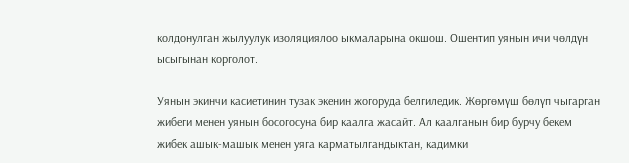колдонулган жылуулук изоляциялоо ыкмаларына окшош. Ошентип уянын ичи чөлдүн ысыгынан корголот.

Уянын экинчи касиетинин тузак экенин жогоруда белгиледик. Жөргөмүш бөлүп чыгарган жибеги менен уянын босогосуна бир каалга жасайт. Ал каалганын бир бурчу бекем жибек ашык-машык менен уяга карматылгандыктан, кадимки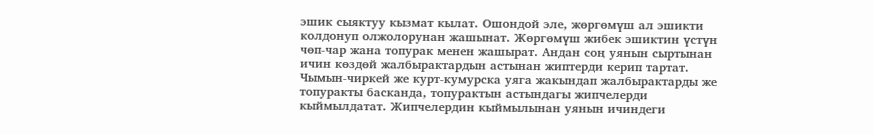эшик сыяктуу кызмат кылат. Ошондой эле, жөргөмүш ал эшикти колдонуп олжолорунан жашынат. Жөргөмүш жибек эшиктин үстүн чөп-чар жана топурак менен жашырат. Андан соң уянын сыртынан ичин көздөй жалбырактардын астынан жиптерди керип тартат. Чымын-чиркей же курт-кумурска уяга жакындап жалбырактарды же топуракты басканда, топурактын астындагы жипчелерди кыймылдатат. Жипчелердин кыймылынан уянын ичиндеги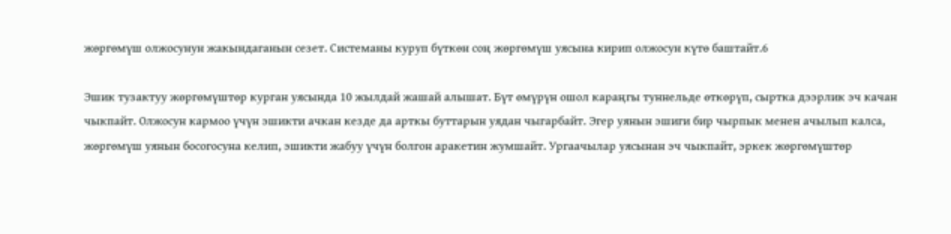жөргөмүш олжосунун жакындаганын сезет. Системаны куруп бүткөн соң жөргөмүш уясына кирип олжосун күтө баштайт.6

Эшик тузактуу жөргөмүштөр курган уясында 10 жылдай жашай алышат. Бүт өмүрүн ошол караңгы туннельде өткөрүп, сыртка дээрлик эч качан чыкпайт. Олжосун кармоо үчүн эшикти ачкан кезде да арткы буттарын уядан чыгарбайт. Эгер уянын эшиги бир чырпык менен ачылып калса, жөргөмүш уянын босогосуна келип, эшикти жабуу үчүн болгон аракетин жумшайт. Ургаачылар уясынан эч чыкпайт, эркек жөргөмүштөр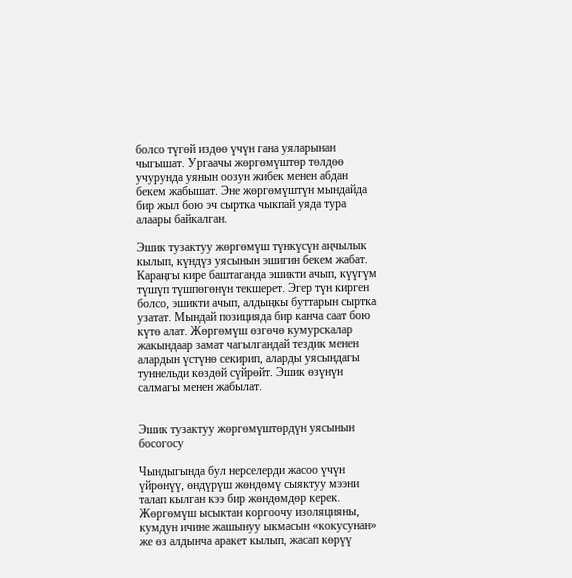болсо түгөй издөө үчүн гана уяларынан чыгышат. Ургаачы жөргөмүштөр төлдөө учурунда уянын оозун жибек менен абдан бекем жабышат. Эне жөргөмүштүн мындайда бир жыл бою эч сыртка чыкпай уяда тура алаары байкалган.

Эшик тузактуу жөргөмүш түнкүсүн аңчылык кылып, күндүз уясынын эшигин бекем жабат. Караңгы кире баштаганда эшикти ачып, күүгүм түшүп түшпөгөнүн текшерет. Эгер түн кирген болсо, эшикти ачып, алдыңкы буттарын сыртка узатат. Мындай позицияда бир канча саат бою күтө алат. Жөргөмүш өзгөчө кумурскалар жакындаар замат чагылгандай тездик менен алардын үстүнө секирип, аларды уясындагы туннельди көздөй сүйрөйт. Эшик өзүнүн салмагы менен жабылат.


Эшик тузактуу жөргөмүштөрдүн уясынын босогосу

Чындыгында бул нерселерди жасоо үчүн үйрөнүү, өндүрүш жөндөмү сыяктуу мээни талап кылган кээ бир жөндөмдөр керек. Жөргөмүш ысыктан коргоочу изоляцияны, кумдун ичине жашынуу ыкмасын «кокусунан» же өз алдынча аракет кылып, жасап көрүү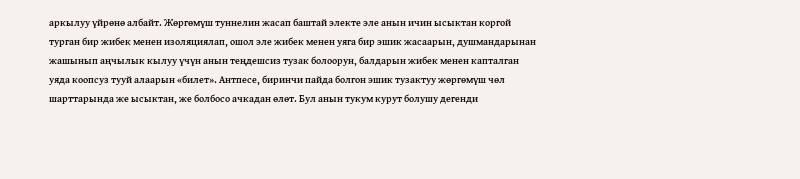аркылуу үйрөнө албайт. Жөргөмүш туннелин жасап баштай электе эле анын ичин ысыктан коргой турган бир жибек менен изоляциялап, ошол эле жибек менен уяга бир эшик жасаарын, душмандарынан жашынып аңчылык кылуу үчүн анын теңдешсиз тузак болоорун, балдарын жибек менен капталган уяда коопсуз тууй алаарын «билет». Антпесе, биринчи пайда болгон эшик тузактуу жөргөмүш чөл шарттарында же ысыктан, же болбосо ачкадан өлөт. Бул анын тукум курут болушу дегенди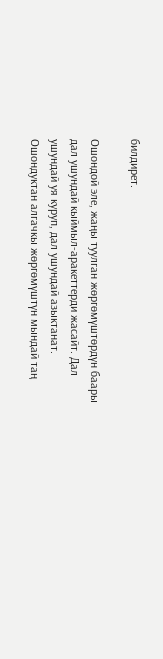билдирет.

Ошондой эле, жаңы туулган жөргөмүштөрдүн баары дал ушундай кыймыл-аракеттерди жасайт. Дал ушундай уя куруп, дал ушундай азыктанат. Ошондуктан алгачкы жөргөмүштүн мындай таң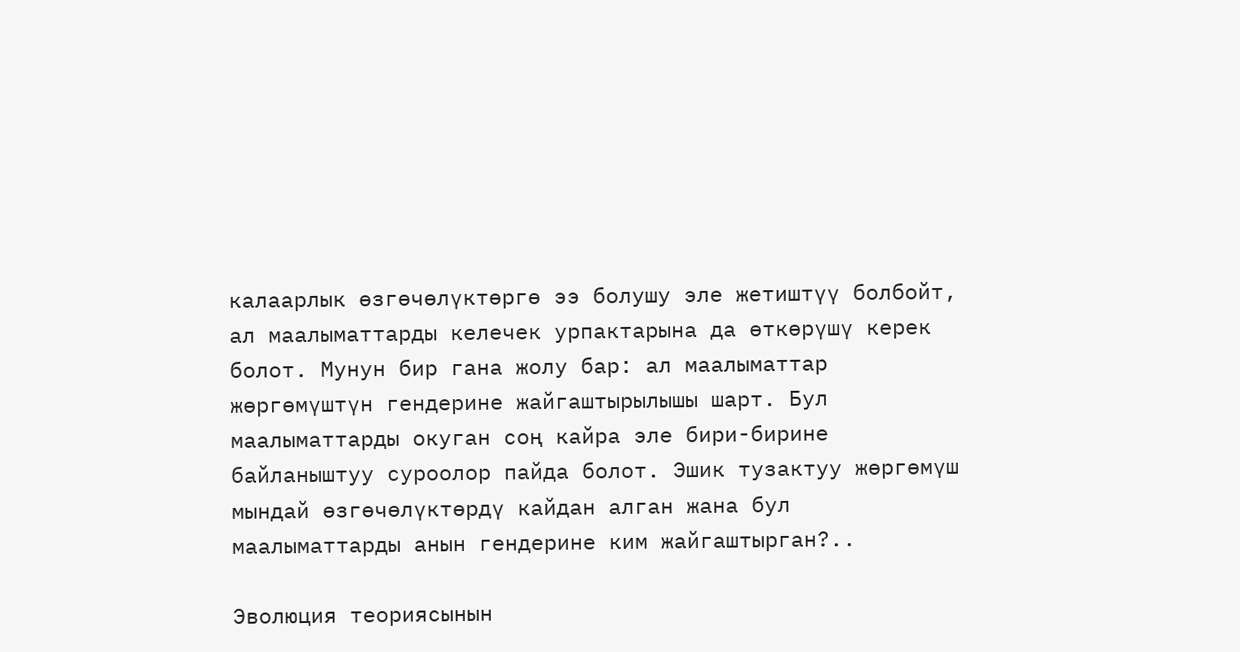калаарлык өзгөчөлүктөргө ээ болушу эле жетиштүү болбойт, ал маалыматтарды келечек урпактарына да өткөрүшү керек болот. Мунун бир гана жолу бар: ал маалыматтар жөргөмүштүн гендерине жайгаштырылышы шарт. Бул маалыматтарды окуган соң кайра эле бири-бирине байланыштуу суроолор пайда болот. Эшик тузактуу жөргөмүш мындай өзгөчөлүктөрдү кайдан алган жана бул маалыматтарды анын гендерине ким жайгаштырган?..

Эволюция теориясынын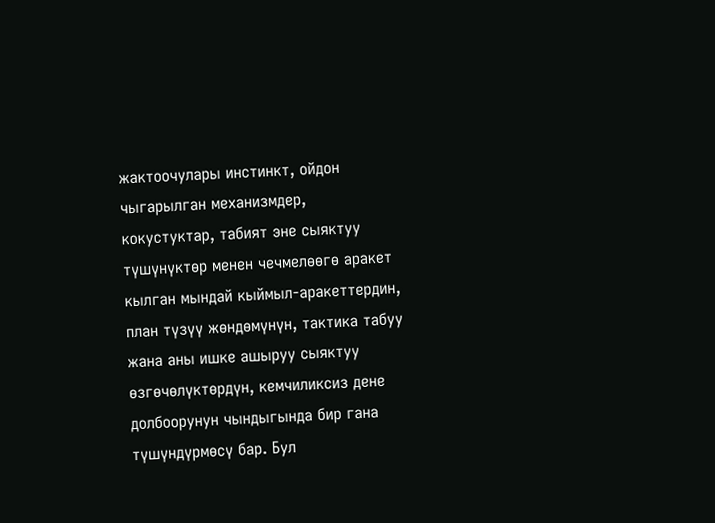жактоочулары инстинкт, ойдон чыгарылган механизмдер, кокустуктар, табият эне сыяктуу түшүнүктөр менен чечмелөөгө аракет кылган мындай кыймыл-аракеттердин, план түзүү жөндөмүнүн, тактика табуу жана аны ишке ашыруу сыяктуу өзгөчөлүктөрдүн, кемчиликсиз дене долбоорунун чындыгында бир гана түшүндүрмөсү бар. Бул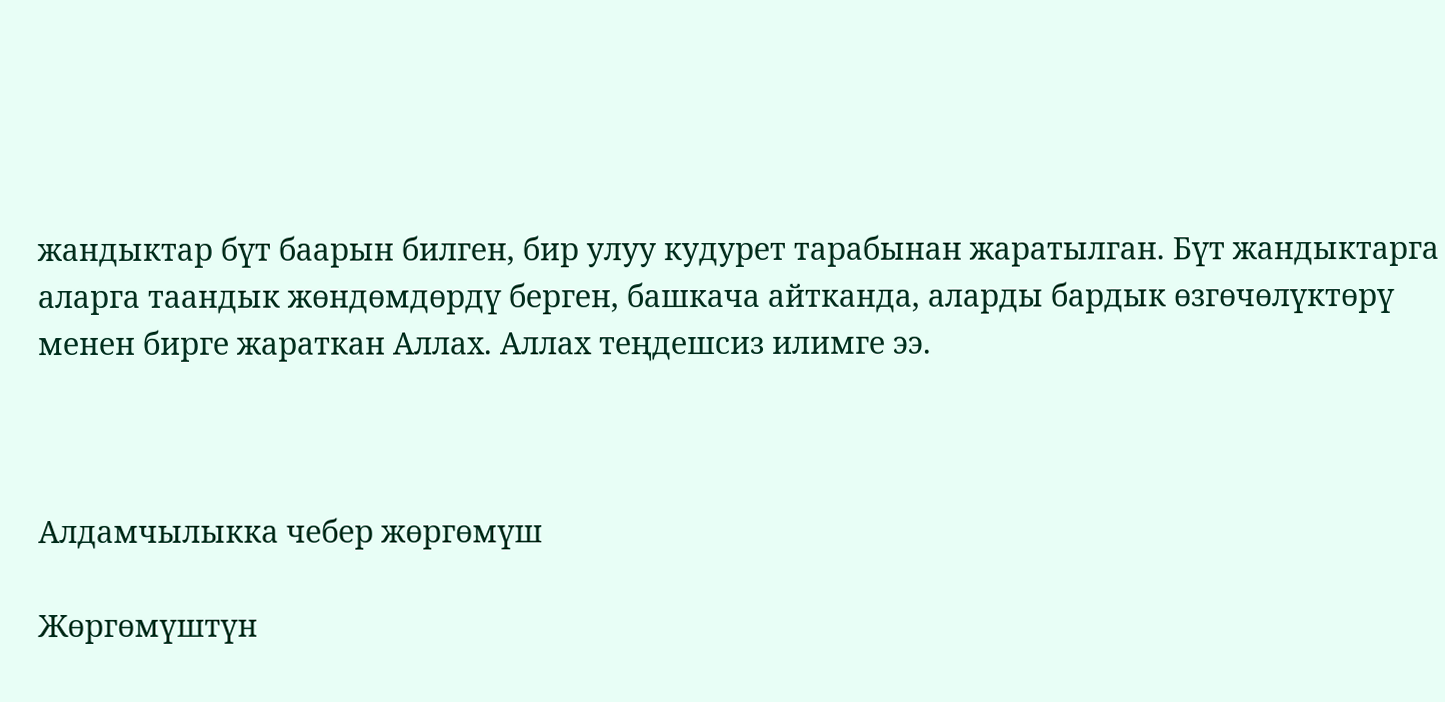жандыктар бүт баарын билген, бир улуу кудурет тарабынан жаратылган. Бүт жандыктарга аларга таандык жөндөмдөрдү берген, башкача айтканда, аларды бардык өзгөчөлүктөрү менен бирге жараткан Аллах. Аллах теңдешсиз илимге ээ.



Алдамчылыкка чебер жөргөмүш

Жөргөмүштүн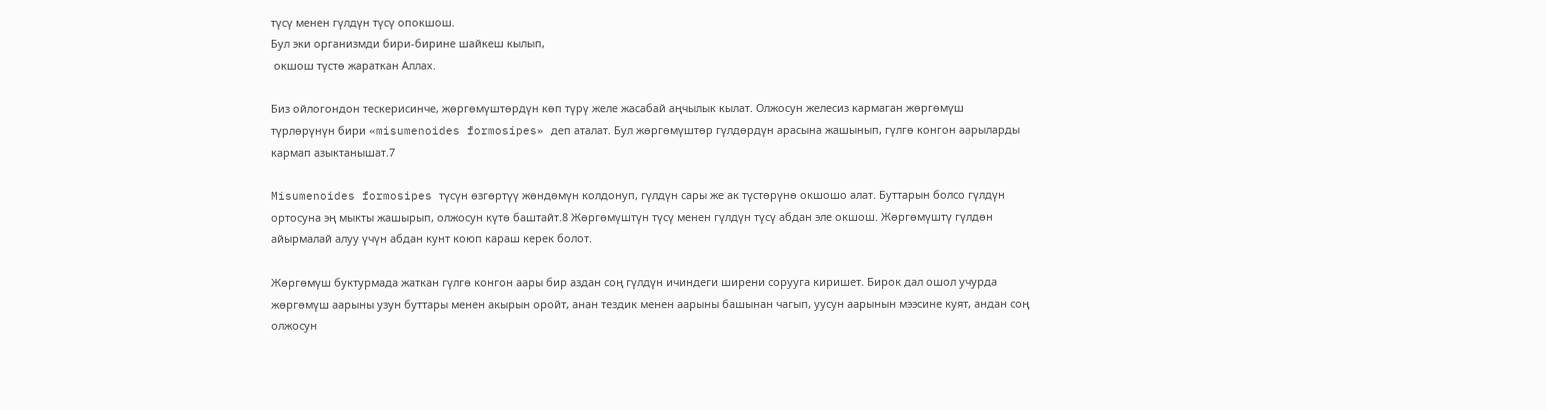түсү менен гүлдүн түсү опокшош.
Бул эки организмди бири-бирине шайкеш кылып,
 окшош түстө жараткан Аллах.

Биз ойлогондон тескерисинче, жөргөмүштөрдүн көп түрү желе жасабай аңчылык кылат. Олжосун желесиз кармаган жөргөмүш түрлөрүнүн бири «misumenoides formosipes» деп аталат. Бул жөргөмүштөр гүлдөрдүн арасына жашынып, гүлгө конгон аарыларды кармап азыктанышат.7

Misumenoides formosipes түсүн өзгөртүү жөндөмүн колдонуп, гүлдүн сары же ак түстөрүнө окшошо алат. Буттарын болсо гүлдүн ортосуна эң мыкты жашырып, олжосун күтө баштайт.8 Жөргөмүштүн түсү менен гүлдүн түсү абдан эле окшош. Жөргөмүштү гүлдөн айырмалай алуу үчүн абдан кунт коюп караш керек болот.

Жөргөмүш буктурмада жаткан гүлгө конгон аары бир аздан соң гүлдүн ичиндеги ширени сорууга киришет. Бирок дал ошол учурда жөргөмүш аарыны узун буттары менен акырын оройт, анан тездик менен аарыны башынан чагып, уусун аарынын мээсине куят, андан соң олжосун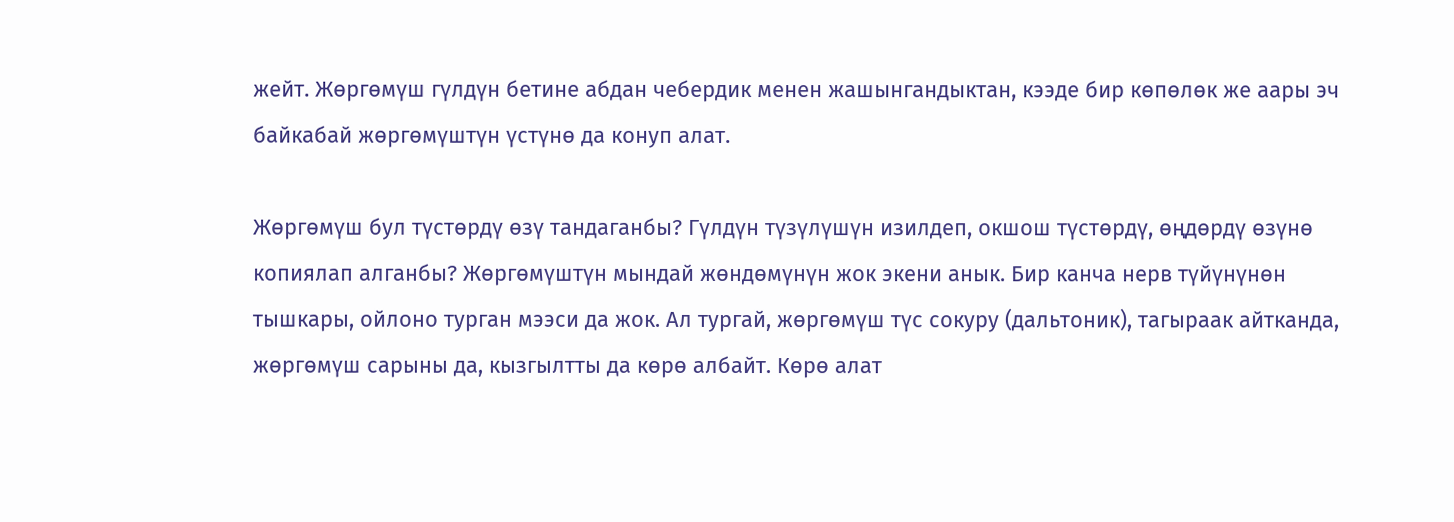жейт. Жөргөмүш гүлдүн бетине абдан чебердик менен жашынгандыктан, кээде бир көпөлөк же аары эч байкабай жөргөмүштүн үстүнө да конуп алат.

Жөргөмүш бул түстөрдү өзү тандаганбы? Гүлдүн түзүлүшүн изилдеп, окшош түстөрдү, өңдөрдү өзүнө копиялап алганбы? Жөргөмүштүн мындай жөндөмүнүн жок экени анык. Бир канча нерв түйүнүнөн тышкары, ойлоно турган мээси да жок. Ал тургай, жөргөмүш түс сокуру (дальтоник), тагыраак айтканда, жөргөмүш сарыны да, кызгылтты да көрө албайт. Көрө алат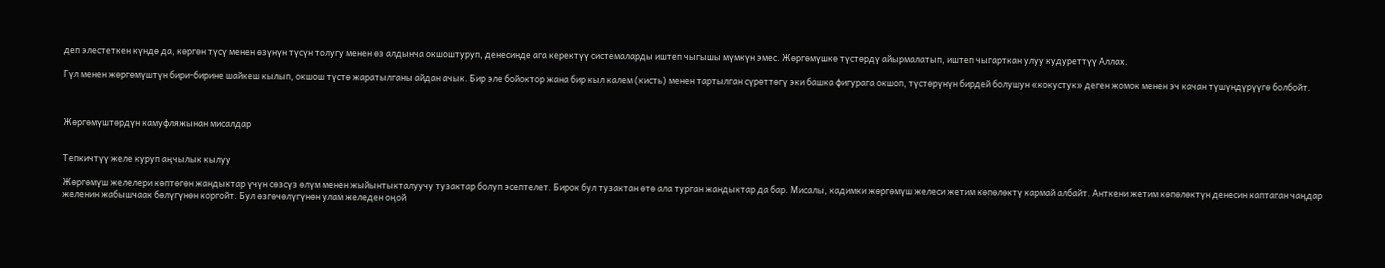деп элестеткен күндө да, көргөн түсү менен өзүнүн түсүн толугу менен өз алдынча окшоштуруп, денесинде ага керектүү системаларды иштеп чыгышы мүмкүн эмес. Жөргөмүшкө түстөрдү айырмалатып, иштеп чыгарткан улуу кудуреттүү Аллах.

Гүл менен жөргөмүштүн бири-бирине шайкеш кылып, окшош түстө жаратылганы айдан ачык. Бир эле бойоктор жана бир кыл калем (кисть) менен тартылган сүрөттөгү эки башка фигурага окшоп, түстөрүнүн бирдей болушун «кокустук» деген жомок менен эч качан түшүндүрүүгө болбойт.



Жөргөмүштөрдүн камуфляжынан мисалдар


Тепкичтүү желе куруп аңчылык кылуу

Жөргөмүш желелери көптөгөн жандыктар үчүн сөзсүз өлүм менен жыйынтыкталуучу тузактар болуп эсептелет. Бирок бул тузактан өтө ала турган жандыктар да бар. Мисалы, кадимки жөргөмүш желеси жетим көпөлөктү кармай албайт. Анткени жетим көпөлөктүн денесин каптаган чаңдар желенин жабышчаак бөлүгүнөн коргойт. Бул өзгөчөлүгүнөн улам желеден оңой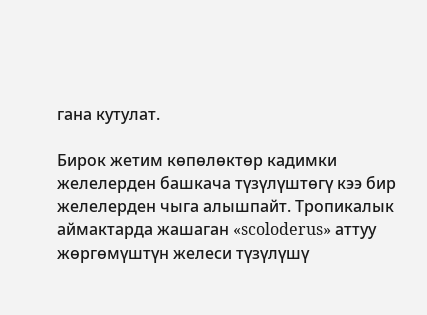гана кутулат.

Бирок жетим көпөлөктөр кадимки желелерден башкача түзүлүштөгү кээ бир желелерден чыга алышпайт. Тропикалык аймактарда жашаган «scoloderus» аттуу жөргөмүштүн желеси түзүлүшү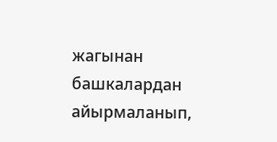жагынан башкалардан айырмаланып,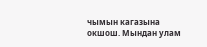чымын кагазына окшош. Мындан улам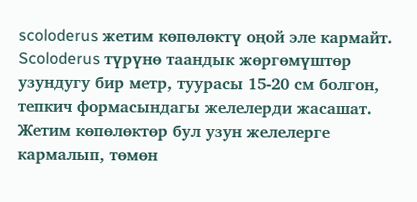scoloderus жетим көпөлөктү оңой эле кармайт. Scoloderus түрүнө таандык жөргөмүштөр узундугу бир метр, туурасы 15-20 см болгон, тепкич формасындагы желелерди жасашат. Жетим көпөлөктөр бул узун желелерге кармалып, төмөн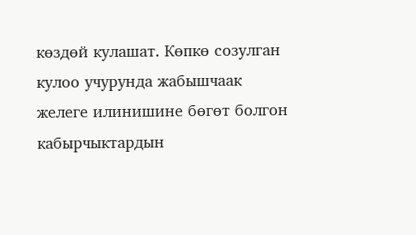көздөй кулашат. Көпкө созулган кулоо учурунда жабышчаак желеге илинишине бөгөт болгон кабырчыктардын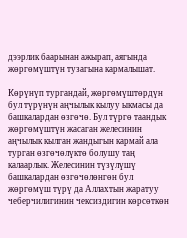дээрлик баарынан ажырап, аягында жөргөмүштүн тузагына кармалышат.

Көрүнүп тургандай, жөргөмүштөрдүн бул түрүнүн аңчылык кылуу ыкмасы да башкалардан өзгөчө. Бул түргө таандык жөргөмүштүн жасаган желесинин аңчылык кылган жандыгын кармай ала турган өзгөчөлүктө болушу таң калаарлык. Желесинин түзүлүшү башкалардан өзгөчөлөнгөн бул жөргөмүш түрү да Аллахтын жаратуу чеберчилигинин чексиздигин көрсөткөн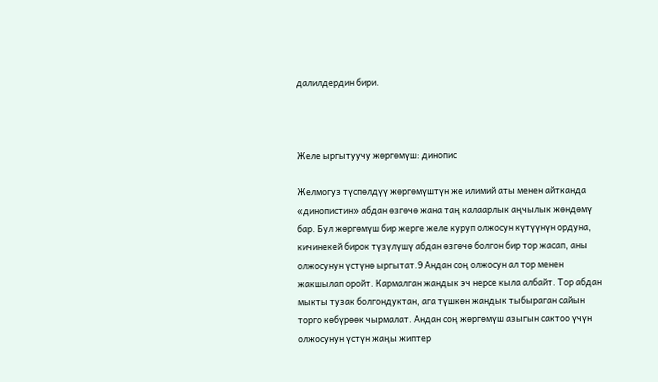далилдердин бири.



Желе ыргытуучу жөргөмүш: динопис

Желмогуз түспөлдүү жөргөмүштүн же илимий аты менен айтканда «динопистин» абдан өзгөчө жана таң калаарлык аңчылык жөндөмү бар. Бул жөргөмүш бир жерге желе куруп олжосун күтүүнүн ордуна, кичинекей бирок түзүлүшү абдан өзгөчө болгон бир тор жасап, аны олжосунун үстүнө ыргытат.9 Андан соң олжосун ал тор менен жакшылап оройт. Кармалган жандык эч нерсе кыла албайт. Тор абдан мыкты тузак болгондуктан, ага түшкөн жандык тыбыраган сайын торго көбүрөөк чырмалат. Андан соң жөргөмүш азыгын сактоо үчүн олжосунун үстүн жаңы жиптер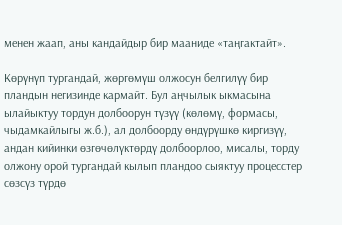менен жаап, аны кандайдыр бир мааниде «таңгактайт».

Көрүнүп тургандай, жөргөмүш олжосун белгилүү бир пландын негизинде кармайт. Бул аңчылык ыкмасына ылайыктуу тордун долбоорун түзүү (көлөмү, формасы, чыдамкайлыгы ж.б.), ал долбоорду өндүрүшкө киргизүү, андан кийинки өзгөчөлүктөрдү долбоорлоо, мисалы, торду олжону орой тургандай кылып пландоо сыяктуу процесстер сөзсүз түрдө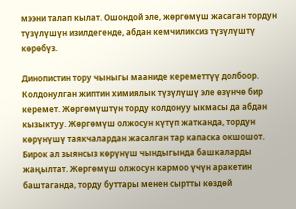мээни талап кылат. Ошондой эле, жөргөмүш жасаган тордун түзүлүшүн изилдегенде, абдан кемчиликсиз түзүлүштү көрөбүз.

Динопистин тору чыныгы мааниде кереметтүү долбоор. Колдонулган жиптин химиялык түзүлүшү эле өзүнчө бир керемет. Жөргөмүштүн торду колдонуу ыкмасы да абдан кызыктуу. Жөргөмүш олжосун күтүп жатканда, тордун көрүнүшү таякчалардан жасалган тар капаска окшошот. Бирок ал зыянсыз көрүнүш чындыгында башкаларды жаңылтат. Жөргөмүш олжосун кармоо үчүн аракетин баштаганда, торду буттары менен сыртты көздөй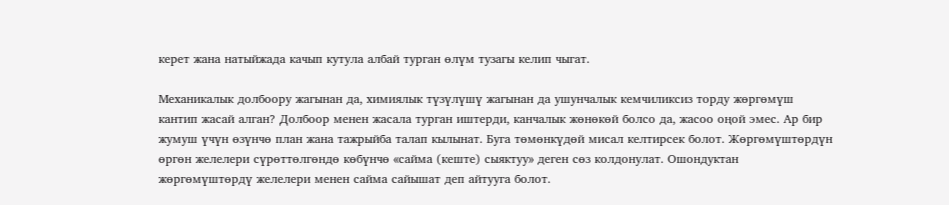керет жана натыйжада качып кутула албай турган өлүм тузагы келип чыгат.

Механикалык долбоору жагынан да, химиялык түзүлүшү жагынан да ушунчалык кемчиликсиз торду жөргөмүш кантип жасай алган? Долбоор менен жасала турган иштерди, канчалык жөнөкөй болсо да, жасоо оңой эмес. Ар бир жумуш үчүн өзүнчө план жана тажрыйба талап кылынат. Буга төмөнкүдөй мисал келтирсек болот. Жөргөмүштөрдүн өргөн желелери сүрөттөлгөндө көбүнчө «сайма (кеште) сыяктуу» деген сөз колдонулат. Ошондуктан жөргөмүштөрдү желелери менен сайма сайышат деп айтууга болот.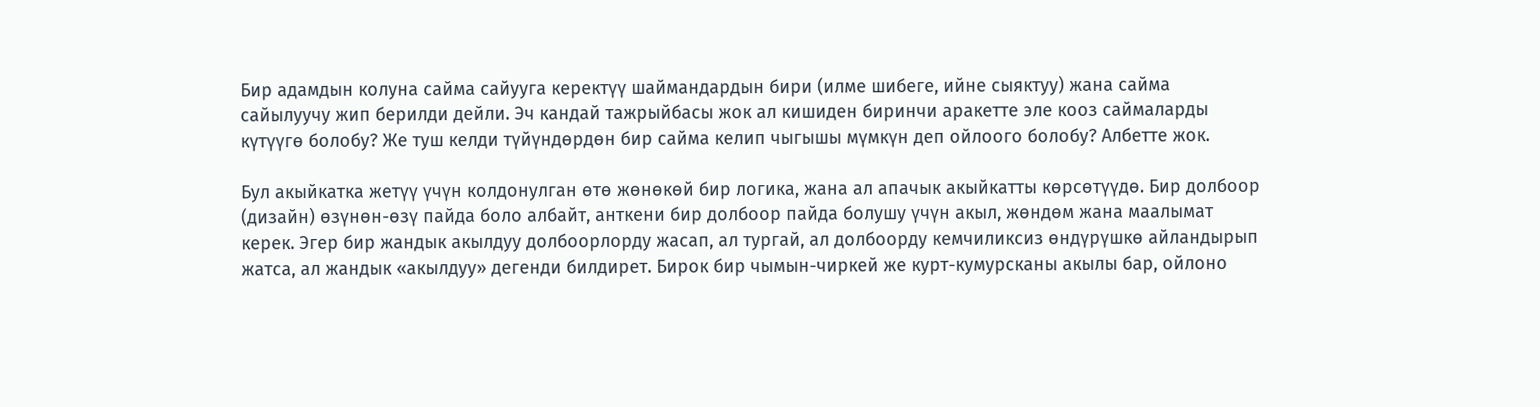Бир адамдын колуна сайма сайууга керектүү шаймандардын бири (илме шибеге, ийне сыяктуу) жана сайма сайылуучу жип берилди дейли. Эч кандай тажрыйбасы жок ал кишиден биринчи аракетте эле кооз саймаларды күтүүгө болобу? Же туш келди түйүндөрдөн бир сайма келип чыгышы мүмкүн деп ойлоого болобу? Албетте жок.

Бул акыйкатка жетүү үчүн колдонулган өтө жөнөкөй бир логика, жана ал апачык акыйкатты көрсөтүүдө. Бир долбоор (дизайн) өзүнөн-өзү пайда боло албайт, анткени бир долбоор пайда болушу үчүн акыл, жөндөм жана маалымат керек. Эгер бир жандык акылдуу долбоорлорду жасап, ал тургай, ал долбоорду кемчиликсиз өндүрүшкө айландырып жатса, ал жандык «акылдуу» дегенди билдирет. Бирок бир чымын-чиркей же курт-кумурсканы акылы бар, ойлоно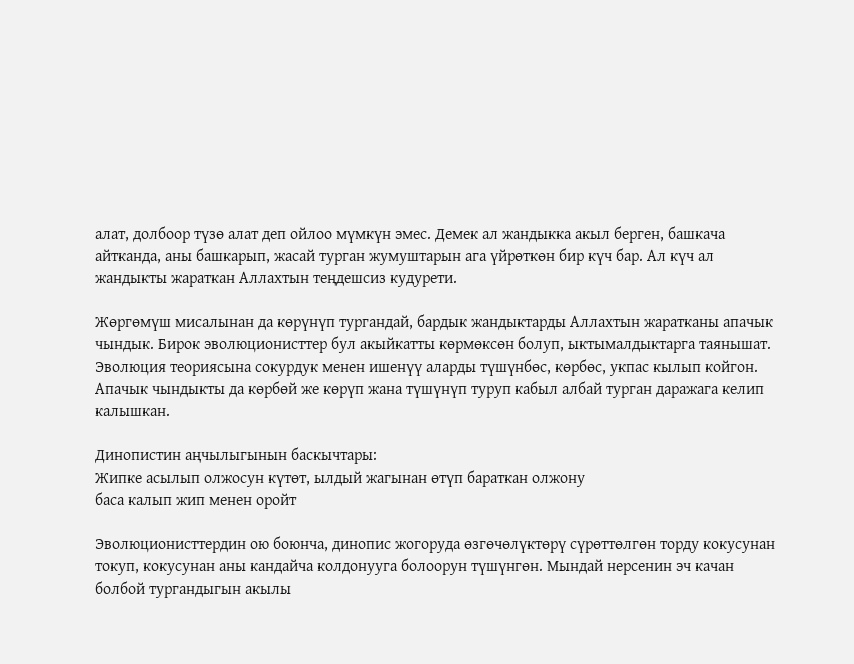алат, долбоор түзө алат деп ойлоо мүмкүн эмес. Демек ал жандыкка акыл берген, башкача айтканда, аны башкарып, жасай турган жумуштарын ага үйрөткөн бир күч бар. Ал күч ал жандыкты жараткан Аллахтын теңдешсиз кудурети.

Жөргөмүш мисалынан да көрүнүп тургандай, бардык жандыктарды Аллахтын жаратканы апачык чындык. Бирок эволюционисттер бул акыйкатты көрмөксөн болуп, ыктымалдыктарга таянышат. Эволюция теориясына сокурдук менен ишенүү аларды түшүнбөс, көрбөс, укпас кылып койгон. Апачык чындыкты да көрбөй же көрүп жана түшүнүп туруп кабыл албай турган даражага келип калышкан.

Динопистин аңчылыгынын баскычтары:
Жипке асылып олжосун күтөт, ылдый жагынан өтүп бараткан олжону
баса калып жип менен оройт

Эволюционисттердин ою боюнча, динопис жогоруда өзгөчөлүктөрү сүрөттөлгөн торду кокусунан токуп, кокусунан аны кандайча колдонууга болоорун түшүнгөн. Мындай нерсенин эч качан болбой тургандыгын акылы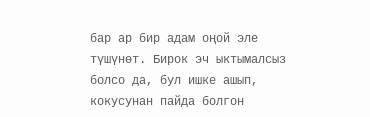бар ар бир адам оңой эле түшүнөт. Бирок эч ыктымалсыз болсо да, бул ишке ашып, кокусунан пайда болгон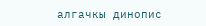алгачкы динопис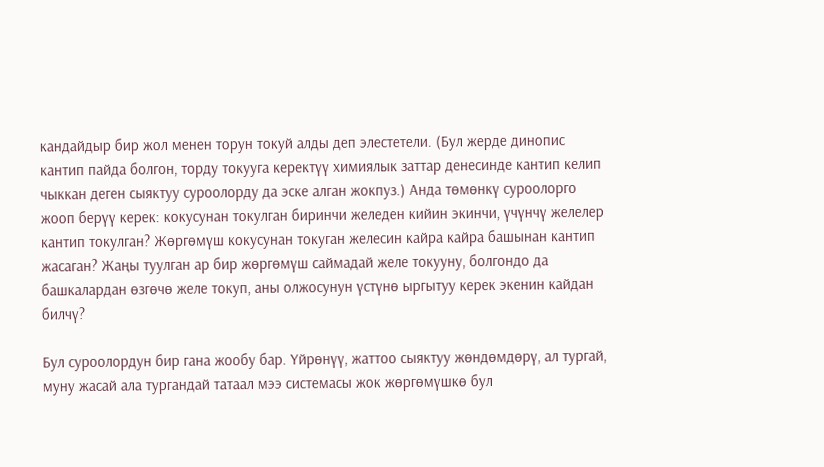кандайдыр бир жол менен торун токуй алды деп элестетели. (Бул жерде динопис кантип пайда болгон, торду токууга керектүү химиялык заттар денесинде кантип келип чыккан деген сыяктуу суроолорду да эске алган жокпуз.) Анда төмөнкү суроолорго жооп берүү керек: кокусунан токулган биринчи желеден кийин экинчи, үчүнчү желелер кантип токулган? Жөргөмүш кокусунан токуган желесин кайра кайра башынан кантип жасаган? Жаңы туулган ар бир жөргөмүш саймадай желе токууну, болгондо да башкалардан өзгөчө желе токуп, аны олжосунун үстүнө ыргытуу керек экенин кайдан билчү?

Бул суроолордун бир гана жообу бар. Үйрөнүү, жаттоо сыяктуу жөндөмдөрү, ал тургай, муну жасай ала тургандай татаал мээ системасы жок жөргөмүшкө бул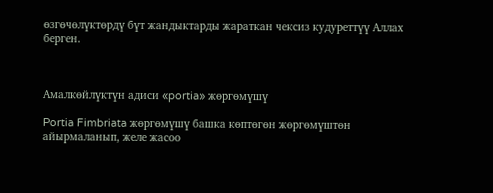өзгөчөлүктөрдү бүт жандыктарды жараткан чексиз кудуреттүү Аллах берген.



Амалкөйлүктүн адиси «portia» жөргөмүшү

Portia Fimbriata жөргөмүшү башка көптөгөн жөргөмүштөн айырмаланып, желе жасоо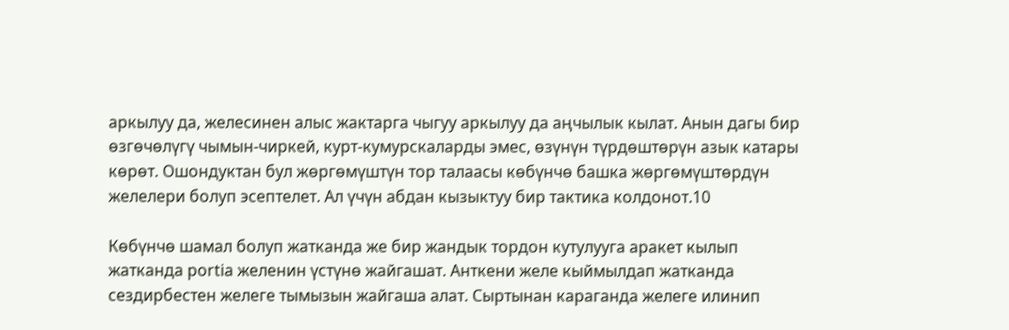аркылуу да, желесинен алыс жактарга чыгуу аркылуу да аңчылык кылат. Анын дагы бир өзгөчөлүгү чымын-чиркей, курт-кумурскаларды эмес, өзүнүн түрдөштөрүн азык катары көрөт. Ошондуктан бул жөргөмүштүн тор талаасы көбүнчө башка жөргөмүштөрдүн желелери болуп эсептелет. Ал үчүн абдан кызыктуу бир тактика колдонот.10

Көбүнчө шамал болуп жатканда же бир жандык тордон кутулууга аракет кылып жатканда portia желенин үстүнө жайгашат. Анткени желе кыймылдап жатканда сездирбестен желеге тымызын жайгаша алат. Сыртынан караганда желеге илинип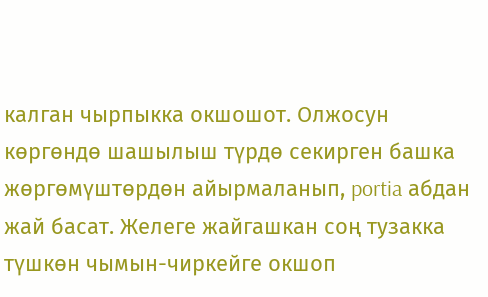калган чырпыкка окшошот. Олжосун көргөндө шашылыш түрдө секирген башка жөргөмүштөрдөн айырмаланып, portia абдан жай басат. Желеге жайгашкан соң тузакка түшкөн чымын-чиркейге окшоп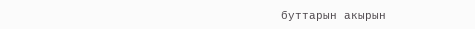буттарын акырын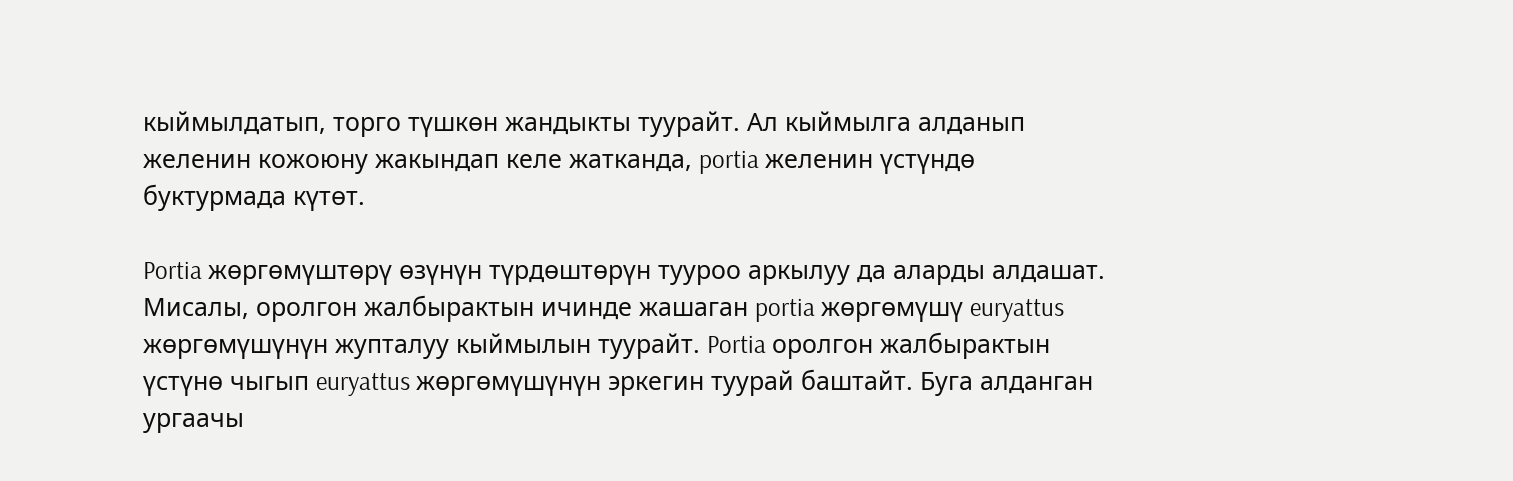кыймылдатып, торго түшкөн жандыкты туурайт. Ал кыймылга алданып желенин кожоюну жакындап келе жатканда, portia желенин үстүндө буктурмада күтөт.

Portia жөргөмүштөрү өзүнүн түрдөштөрүн тууроо аркылуу да аларды алдашат. Мисалы, оролгон жалбырактын ичинде жашаган portia жөргөмүшү euryattus жөргөмүшүнүн жупталуу кыймылын туурайт. Portia оролгон жалбырактын үстүнө чыгып euryattus жөргөмүшүнүн эркегин туурай баштайт. Буга алданган ургаачы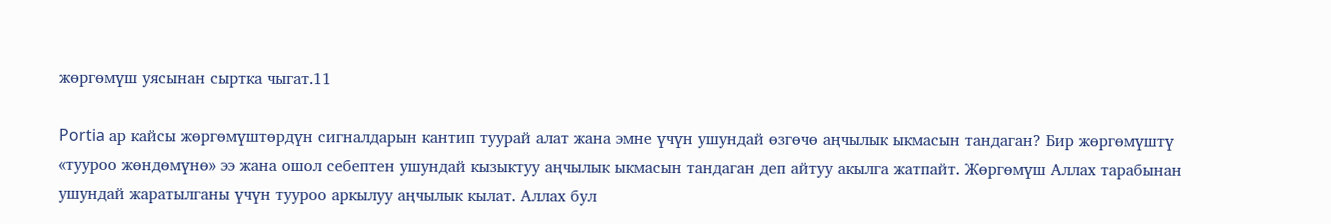жөргөмүш уясынан сыртка чыгат.11

Portia ар кайсы жөргөмүштөрдүн сигналдарын кантип туурай алат жана эмне үчүн ушундай өзгөчө аңчылык ыкмасын тандаган? Бир жөргөмүштү «тууроо жөндөмүнө» ээ жана ошол себептен ушундай кызыктуу аңчылык ыкмасын тандаган деп айтуу акылга жатпайт. Жөргөмүш Аллах тарабынан ушундай жаратылганы үчүн тууроо аркылуу аңчылык кылат. Аллах бул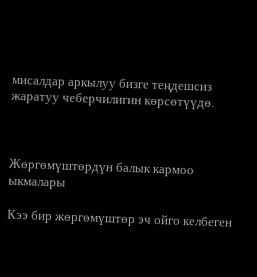мисалдар аркылуу бизге теңдешсиз жаратуу чеберчилигин көрсөтүүдө.



Жөргөмүштөрдүн балык кармоо ыкмалары

Кээ бир жөргөмүштөр эч ойго келбеген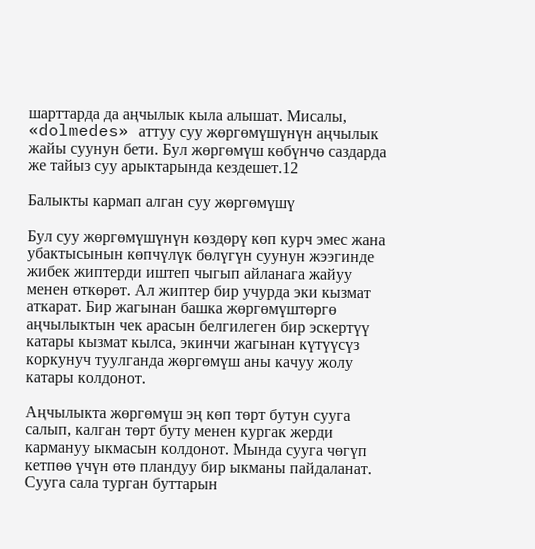шарттарда да аңчылык кыла алышат. Мисалы, «dolmedes» аттуу суу жөргөмүшүнүн аңчылык жайы суунун бети. Бул жөргөмүш көбүнчө саздарда же тайыз суу арыктарында кездешет.12

Балыкты кармап алган суу жөргөмүшү

Бул суу жөргөмүшүнүн көздөрү көп курч эмес жана убактысынын көпчүлүк бөлүгүн суунун жээгинде жибек жиптерди иштеп чыгып айланага жайуу менен өткөрөт. Ал жиптер бир учурда эки кызмат аткарат. Бир жагынан башка жөргөмүштөргө аңчылыктын чек арасын белгилеген бир эскертүү катары кызмат кылса, экинчи жагынан күтүүсүз коркунуч туулганда жөргөмүш аны качуу жолу катары колдонот.

Аңчылыкта жөргөмүш эң көп төрт бутун сууга салып, калган төрт буту менен кургак жерди кармануу ыкмасын колдонот. Мында сууга чөгүп кетпөө үчүн өтө пландуу бир ыкманы пайдаланат. Сууга сала турган буттарын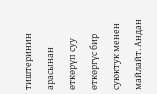тиштеринин арасынан өткөрүп суу өткөргүс бир суюктук менен майлайт. Андан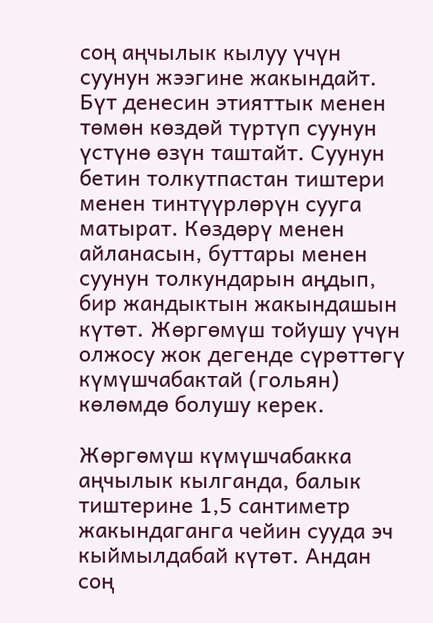соң аңчылык кылуу үчүн суунун жээгине жакындайт. Бүт денесин этияттык менен төмөн көздөй түртүп суунун үстүнө өзүн таштайт. Суунун бетин толкутпастан тиштери менен тинтүүрлөрүн сууга матырат. Көздөрү менен айланасын, буттары менен суунун толкундарын аңдып, бир жандыктын жакындашын күтөт. Жөргөмүш тойушу үчүн олжосу жок дегенде сүрөттөгү күмүшчабактай (гольян) көлөмдө болушу керек.

Жөргөмүш күмүшчабакка аңчылык кылганда, балык тиштерине 1,5 сантиметр жакындаганга чейин сууда эч кыймылдабай күтөт. Андан соң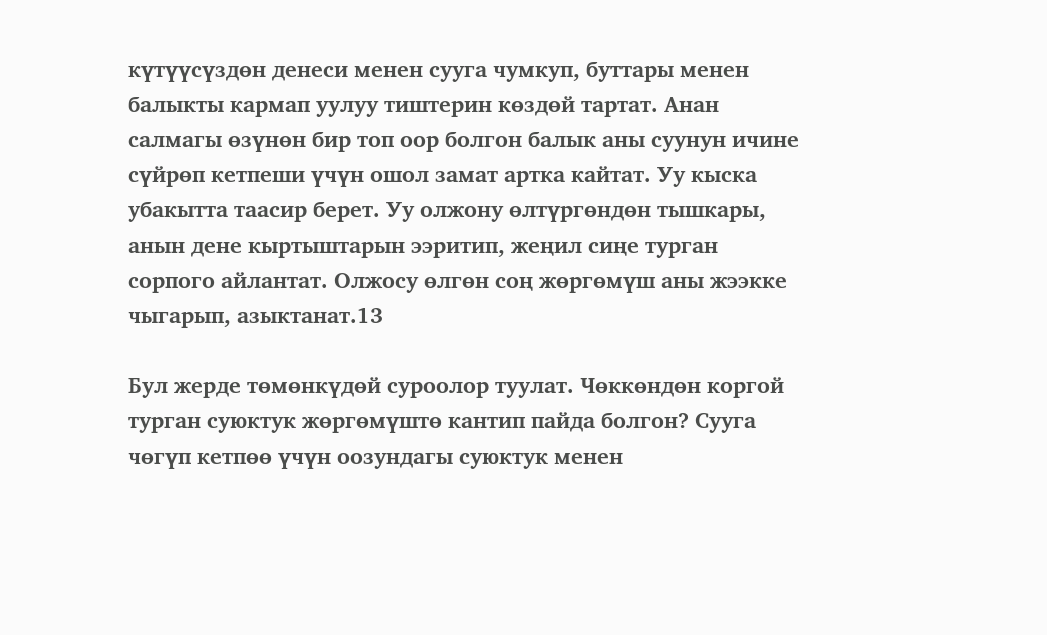күтүүсүздөн денеси менен сууга чумкуп, буттары менен балыкты кармап уулуу тиштерин көздөй тартат. Анан салмагы өзүнөн бир топ оор болгон балык аны суунун ичине сүйрөп кетпеши үчүн ошол замат артка кайтат. Уу кыска убакытта таасир берет. Уу олжону өлтүргөндөн тышкары, анын дене кыртыштарын ээритип, жеңил сиңе турган сорпого айлантат. Олжосу өлгөн соң жөргөмүш аны жээкке чыгарып, азыктанат.13

Бул жерде төмөнкүдөй суроолор туулат. Чөккөндөн коргой турган суюктук жөргөмүштө кантип пайда болгон? Сууга чөгүп кетпөө үчүн оозундагы суюктук менен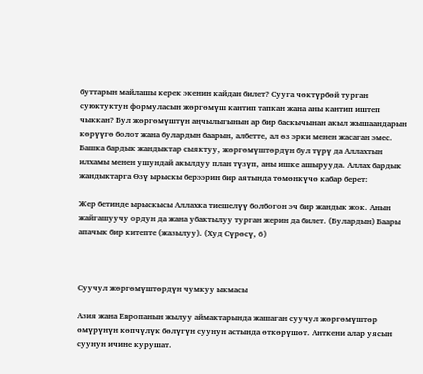буттарын майлашы керек экенин кайдан билет? Сууга чөктүрбөй турган суюктуктун формуласын жөргөмүш кантип тапкан жана аны кантип иштеп чыккан? Бул жөргөмүштүн аңчылыгынын ар бир баскычынан акыл жышаандарын көрүүгө болот жана булардын баарын, албетте, ал өз эрки менен жасаган эмес. Башка бардык жандыктар сыяктуу, жөргөмүштөрдүн бул түрү да Аллахтын илхамы менен ушундай акылдуу план түзүп, аны ишке ашырууда. Аллах бардык жандыктарга Өзү ырыскы берээрин бир аятында төмөнкүчө кабар берет:

Жер бетинде ырыскысы Аллахка тиешелүү болбогон эч бир жандык жок. Анын жайгашуучу ордун да жана убактылуу турган жерин да билет. (Булардын) Баары апачык бир китепте (жазылуу). (Худ Сүрөсү, 6)



Суучул жөргөмүштөрдүн чумкуу ыкмасы

Азия жана Европанын жылуу аймактарында жашаган суучул жөргөмүштөр өмүрүнүн көпчүлүк бөлүгүн суунун астында өткөрүшөт. Анткени алар уясын суунун ичине курушат.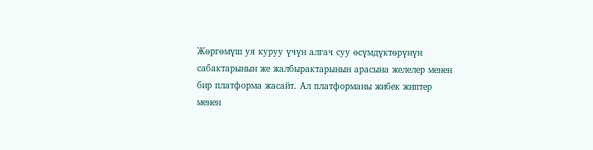Жөргөмүш уя куруу үчүн алгач суу өсүмдүктөрүнүн сабактарынын же жалбырактарынын арасына желелер менен бир платформа жасайт. Ал платформаны жибек жиптер менен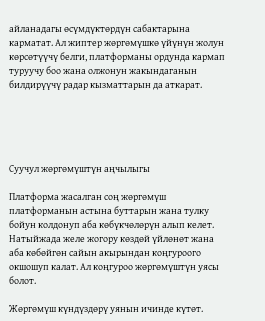айланадагы өсүмдүктөрдүн сабактарына карматат. Ал жиптер жөргөмүшкө үйүнүн жолун көрсөтүүчү белги, платформаны ордунда кармап туруучу боо жана олжонун жакындаганын билдирүүчү радар кызматтарын да аткарат.





Суучул жөргөмүштүн аңчылыгы

Платформа жасалган соң жөргөмүш платформанын астына буттарын жана тулку бойун колдонуп аба көбүкчөлөрүн алып келет. Натыйжада желе жогору көздөй үйлөнөт жана аба көбөйгөн сайын акырындан коңгуроого окшошуп калат. Ал коңгуроо жөргөмүштүн уясы болот.

Жөргөмүш күндүздөрү уянын ичинде күтөт.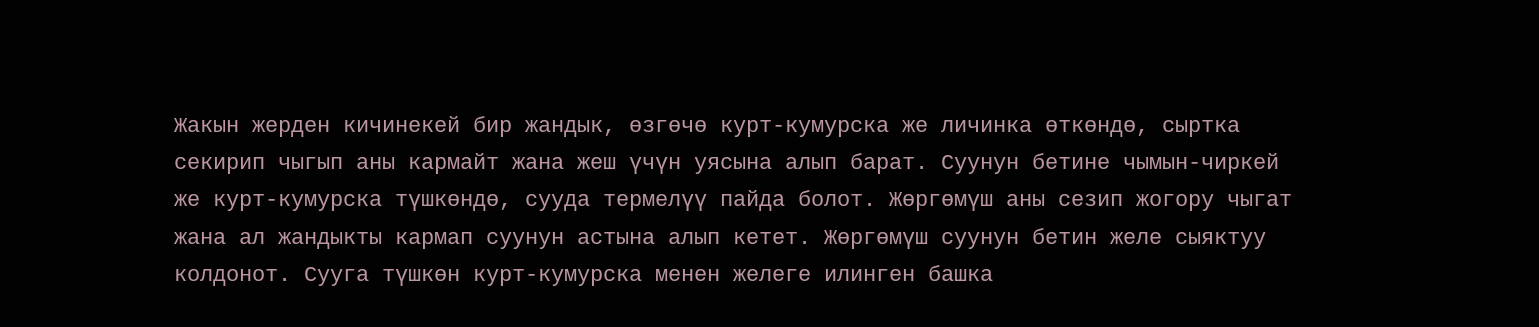Жакын жерден кичинекей бир жандык, өзгөчө курт-кумурска же личинка өткөндө, сыртка секирип чыгып аны кармайт жана жеш үчүн уясына алып барат. Суунун бетине чымын-чиркей же курт-кумурска түшкөндө, сууда термелүү пайда болот. Жөргөмүш аны сезип жогору чыгат жана ал жандыкты кармап суунун астына алып кетет. Жөргөмүш суунун бетин желе сыяктуу колдонот. Сууга түшкөн курт-кумурска менен желеге илинген башка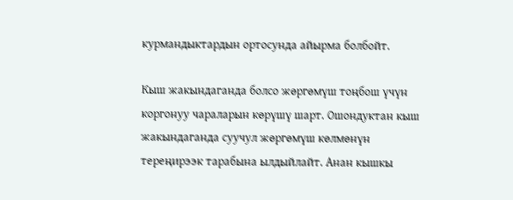курмандыктардын ортосунда айырма болбойт.

Кыш жакындаганда болсо жөргөмүш тоңбош үчүн коргонуу чараларын көрүшү шарт. Ошондуктан кыш жакындаганда суучул жөргөмүш көлмөнүн тереңирээк тарабына ылдыйлайт. Анан кышкы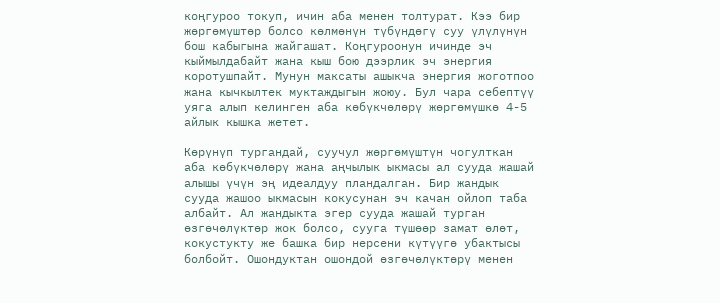коңгуроо токуп, ичин аба менен толтурат. Кээ бир жөргөмүштөр болсо көлмөнүн түбүндөгү суу үлүлүнүн бош кабыгына жайгашат. Коңгуроонун ичинде эч кыймылдабайт жана кыш бою дээрлик эч энергия коротушпайт. Мунун максаты ашыкча энергия жоготпоо жана кычкылтек муктаждыгын жоюу. Бул чара себептүү уяга алып келинген аба көбүкчөлөрү жөргөмүшкө 4-5 айлык кышка жетет.

Көрүнүп тургандай, суучул жөргөмүштүн чогулткан аба көбүкчөлөрү жана аңчылык ыкмасы ал сууда жашай алышы үчүн эң идеалдуу пландалган. Бир жандык сууда жашоо ыкмасын кокусунан эч качан ойлоп таба албайт. Ал жандыкта эгер сууда жашай турган өзгөчөлүктөр жок болсо, сууга түшөөр замат өлөт, кокустукту же башка бир нерсени күтүүгө убактысы болбойт. Ошондуктан ошондой өзгөчөлүктөрү менен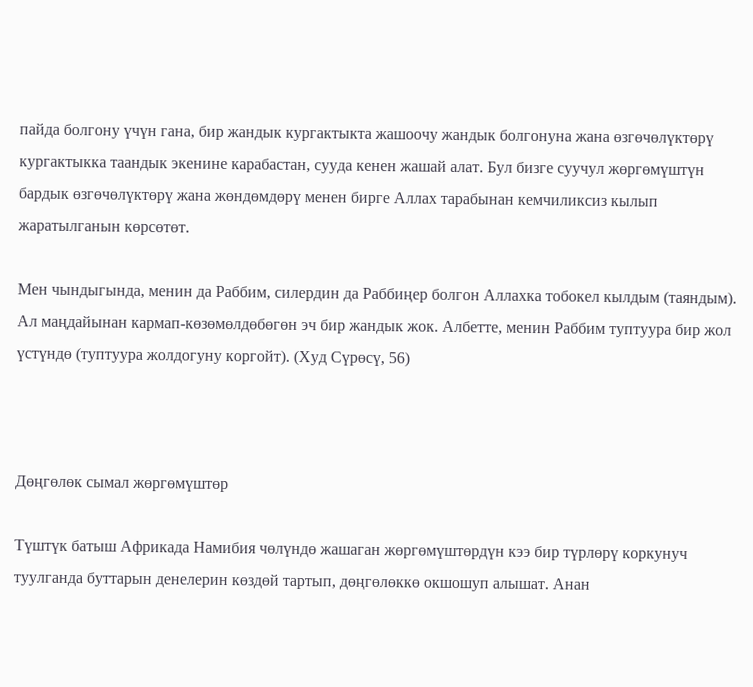пайда болгону үчүн гана, бир жандык кургактыкта жашоочу жандык болгонуна жана өзгөчөлүктөрү кургактыкка таандык экенине карабастан, сууда кенен жашай алат. Бул бизге суучул жөргөмүштүн бардык өзгөчөлүктөрү жана жөндөмдөрү менен бирге Аллах тарабынан кемчиликсиз кылып жаратылганын көрсөтөт.

Мен чындыгында, менин да Раббим, силердин да Раббиңер болгон Аллахка тобокел кылдым (таяндым). Ал маңдайынан кармап-көзөмөлдөбөгөн эч бир жандык жок. Албетте, менин Раббим туптуура бир жол үстүндө (туптуура жолдогуну коргойт). (Худ Сүрөсү, 56)



Дөңгөлөк сымал жөргөмүштөр

Түштүк батыш Африкада Намибия чөлүндө жашаган жөргөмүштөрдүн кээ бир түрлөрү коркунуч туулганда буттарын денелерин көздөй тартып, дөңгөлөккө окшошуп алышат. Анан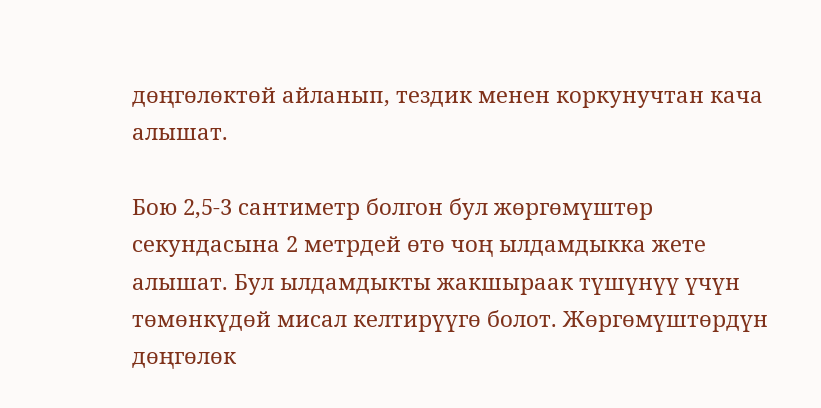дөңгөлөктөй айланып, тездик менен коркунучтан кача алышат.

Бою 2,5-3 сантиметр болгон бул жөргөмүштөр секундасына 2 метрдей өтө чоң ылдамдыкка жете алышат. Бул ылдамдыкты жакшыраак түшүнүү үчүн төмөнкүдөй мисал келтирүүгө болот. Жөргөмүштөрдүн дөңгөлөк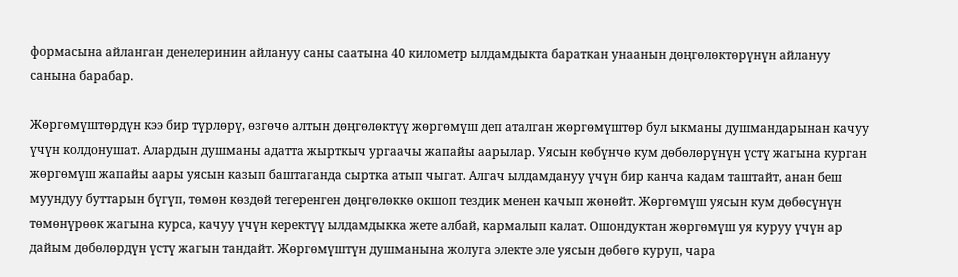формасына айланган денелеринин айлануу саны саатына 40 километр ылдамдыкта бараткан унаанын дөңгөлөктөрүнүн айлануу санына барабар.

Жөргөмүштөрдүн кээ бир түрлөрү, өзгөчө алтын дөңгөлөктүү жөргөмүш деп аталган жөргөмүштөр бул ыкманы душмандарынан качуу үчүн колдонушат. Алардын душманы адатта жырткыч ургаачы жапайы аарылар. Уясын көбүнчө кум дөбөлөрүнүн үстү жагына курган жөргөмүш жапайы аары уясын казып баштаганда сыртка атып чыгат. Алгач ылдамдануу үчүн бир канча кадам таштайт, анан беш муундуу буттарын бүгүп, төмөн көздөй тегеренген дөңгөлөккө окшоп тездик менен качып жөнөйт. Жөргөмүш уясын кум дөбөсүнүн төмөнүрөөк жагына курса, качуу үчүн керектүү ылдамдыкка жете албай, кармалып калат. Ошондуктан жөргөмүш уя куруу үчүн ар дайым дөбөлөрдүн үстү жагын тандайт. Жөргөмүштүн душманына жолуга электе эле уясын дөбөгө куруп, чара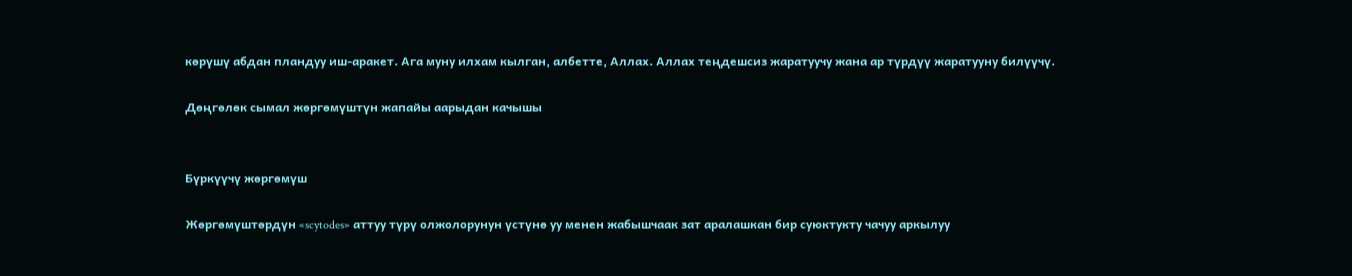көрүшү абдан пландуу иш-аракет. Ага муну илхам кылган, албетте, Аллах. Аллах теңдешсиз жаратуучу жана ар түрдүү жаратууну билүүчү.

Дөңгөлөк сымал жөргөмүштүн жапайы аарыдан качышы


Бүркүүчү жөргөмүш

Жөргөмүштөрдүн «scytodes» аттуу түрү олжолорунун үстүнө уу менен жабышчаак зат аралашкан бир суюктукту чачуу аркылуу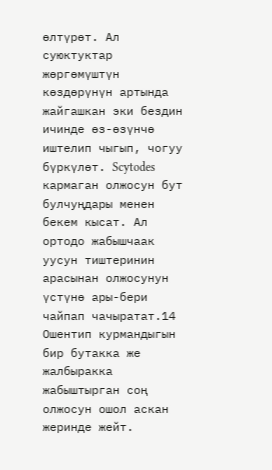өлтүрөт. Ал суюктуктар жөргөмүштүн көздөрүнүн артында жайгашкан эки бездин ичинде өз-өзүнчө иштелип чыгып, чогуу бүркүлөт. Scytodes кармаган олжосун бут булчуңдары менен бекем кысат. Ал ортодо жабышчаак уусун тиштеринин арасынан олжосунун үстүнө ары-бери чайпап чачыратат.14 Ошентип курмандыгын бир бутакка же жалбыракка жабыштырган соң олжосун ошол аскан жеринде жейт.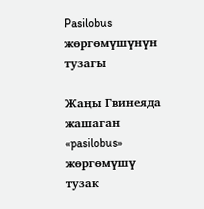Pasilobus жөргөмүшүнүн тузагы

Жаңы Гвинеяда жашаган «pasilobus» жөргөмүшү тузак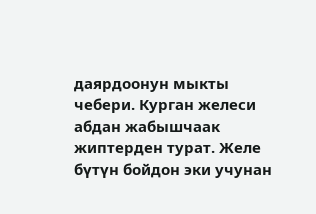даярдоонун мыкты чебери. Курган желеси абдан жабышчаак жиптерден турат. Желе бүтүн бойдон эки учунан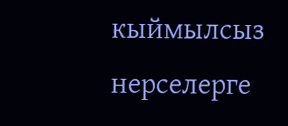кыймылсыз нерселерге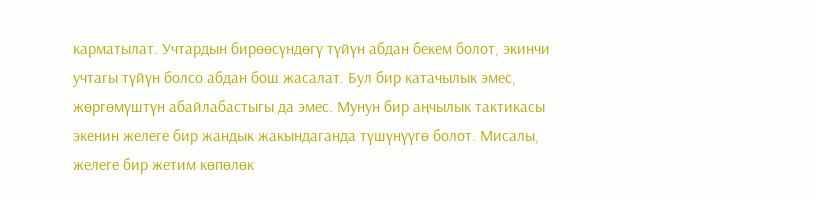карматылат. Учтардын бирөөсүндөгү түйүн абдан бекем болот, экинчи учтагы түйүн болсо абдан бош жасалат. Бул бир катачылык эмес, жөргөмүштүн абайлабастыгы да эмес. Мунун бир аңчылык тактикасы экенин желеге бир жандык жакындаганда түшүнүүгө болот. Мисалы, желеге бир жетим көпөлөк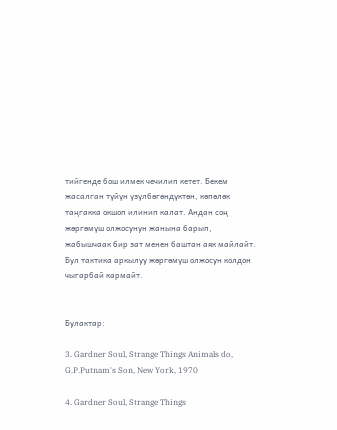тийгенде бош илмек чечилип кетет. Бекем жасалган түйүн үзүлбөгөндүктөн, көпөлөк таңгакка окшоп илинип калат. Андан соң жөргөмүш олжосунун жанына барып, жабышчаак бир зат менен баштан аяк майлайт. Бул тактика аркылуу жөргөмүш олжосун колдон чыгарбай кармайт.


Булактар:

3. Gardner Soul, Strange Things Animals do, G.P.Putnam's Son, New York, 1970

4. Gardner Soul, Strange Things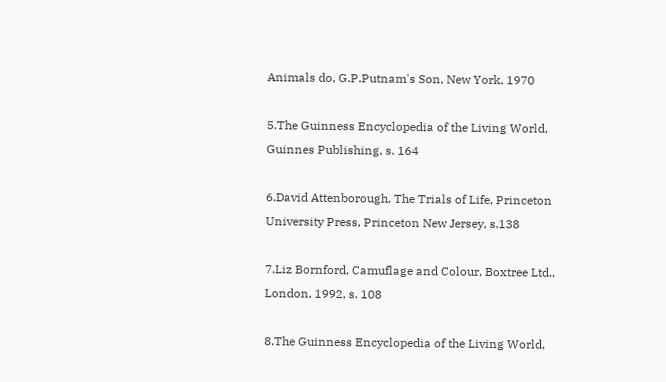Animals do, G.P.Putnam's Son, New York, 1970

5.The Guinness Encyclopedia of the Living World, Guinnes Publishing, s. 164

6.David Attenborough, The Trials of Life, Princeton University Press, Princeton New Jersey, s.138

7.Liz Bornford, Camuflage and Colour, Boxtree Ltd., London, 1992, s. 108

8.The Guinness Encyclopedia of the Living World,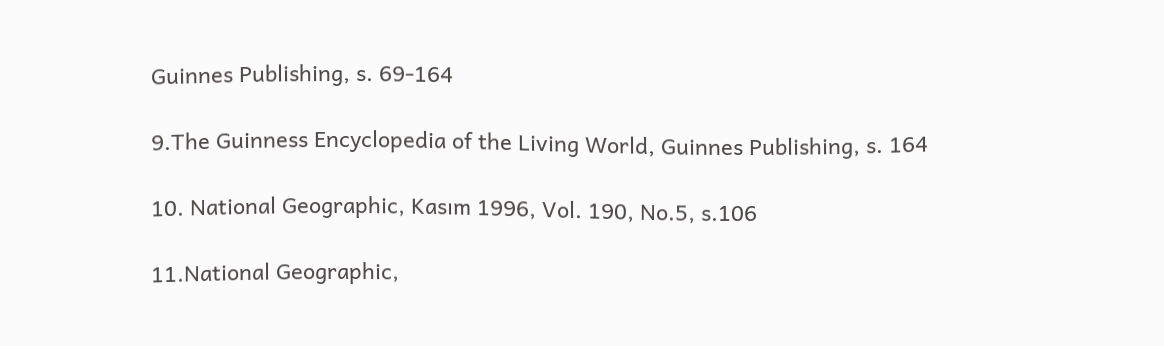Guinnes Publishing, s. 69-164

9.The Guinness Encyclopedia of the Living World, Guinnes Publishing, s. 164

10. National Geographic, Kasım 1996, Vol. 190, No.5, s.106

11.National Geographic,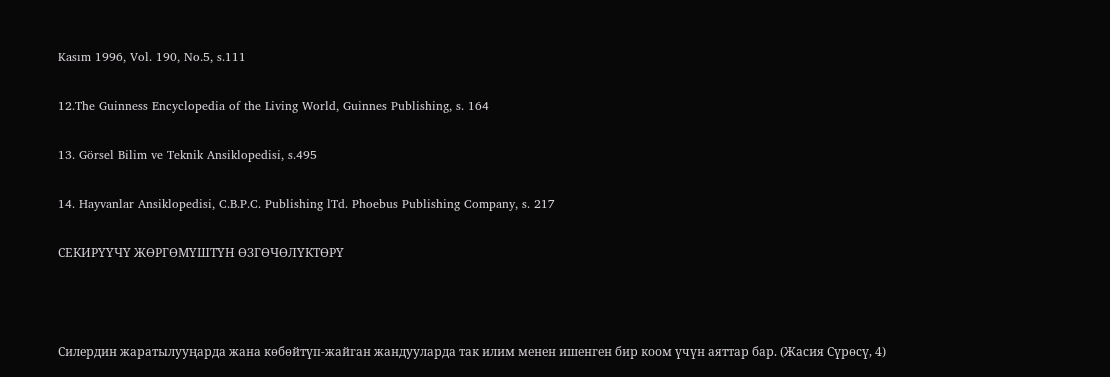Kasım 1996, Vol. 190, No.5, s.111

12.The Guinness Encyclopedia of the Living World, Guinnes Publishing, s. 164

13. Görsel Bilim ve Teknik Ansiklopedisi, s.495

14. Hayvanlar Ansiklopedisi, C.B.P.C. Publishing lTd. Phoebus Publishing Company, s. 217

СЕКИРҮҮЧҮ ЖӨРГӨМҮШТҮН ӨЗГӨЧӨЛҮКТӨРҮ



Силердин жаратылууңарда жана көбөйтүп-жайган жандууларда так илим менен ишенген бир коом үчүн аяттар бар. (Жасия Сүрөсү, 4)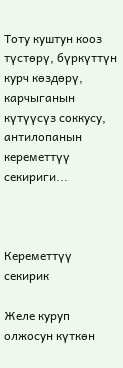Тоту куштун кооз түстөрү, бүркүттүн курч көздөрү, карчыганын күтүүсүз соккусу, антилопанын кереметтүү секириги...



Кереметтүү секирик

Желе куруп олжосун күткөн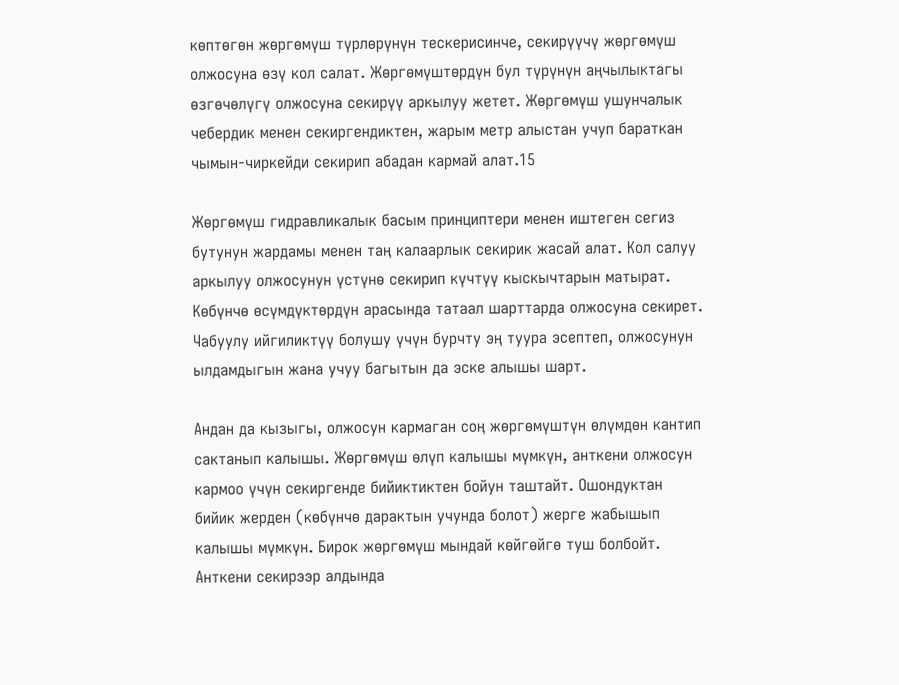көптөгөн жөргөмүш түрлөрүнүн тескерисинче, секирүүчү жөргөмүш олжосуна өзү кол салат. Жөргөмүштөрдүн бул түрүнүн аңчылыктагы өзгөчөлүгү олжосуна секирүү аркылуу жетет. Жөргөмүш ушунчалык чебердик менен секиргендиктен, жарым метр алыстан учуп бараткан чымын-чиркейди секирип абадан кармай алат.15

Жөргөмүш гидравликалык басым принциптери менен иштеген сегиз бутунун жардамы менен таң калаарлык секирик жасай алат. Кол салуу аркылуу олжосунун үстүнө секирип күчтүү кыскычтарын матырат. Көбүнчө өсүмдүктөрдүн арасында татаал шарттарда олжосуна секирет. Чабуулу ийгиликтүү болушу үчүн бурчту эң туура эсептеп, олжосунун ылдамдыгын жана учуу багытын да эске алышы шарт.

Андан да кызыгы, олжосун кармаган соң жөргөмүштүн өлүмдөн кантип сактанып калышы. Жөргөмүш өлүп калышы мүмкүн, анткени олжосун кармоо үчүн секиргенде бийиктиктен бойун таштайт. Ошондуктан бийик жерден (көбүнчө дарактын учунда болот) жерге жабышып калышы мүмкүн. Бирок жөргөмүш мындай көйгөйгө туш болбойт. Анткени секирээр алдында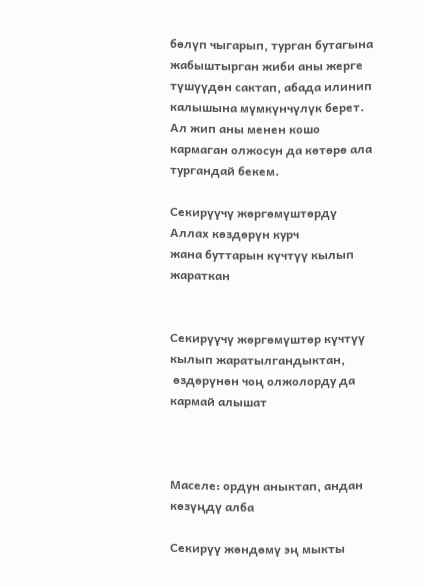бөлүп чыгарып, турган бутагына жабыштырган жиби аны жерге түшүүдөн сактап, абада илинип калышына мүмкүнчүлүк берет. Ал жип аны менен кошо кармаган олжосун да көтөрө ала тургандай бекем.

Секирүүчү жөргөмүштөрдү Аллах көздөрүн курч
жана буттарын күчтүү кылып жараткан


Секирүүчү жөргөмүштөр күчтүү кылып жаратылгандыктан,
 өздөрүнөн чоң олжолорду да кармай алышат



Маселе: ордун аныктап, андан көзүңдү алба

Секирүү жөндөмү эң мыкты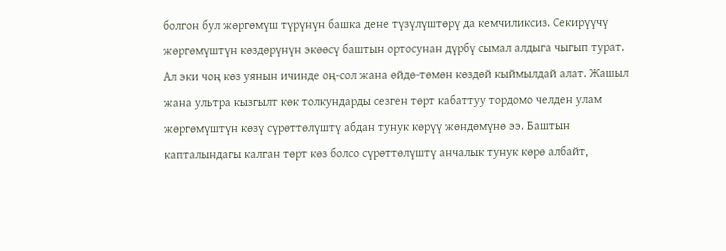болгон бул жөргөмүш түрүнүн башка дене түзүлүштөрү да кемчиликсиз. Секирүүчү жөргөмүштүн көздөрүнүн экөөсү баштын ортосунан дүрбү сымал алдыга чыгып турат. Ал эки чоң көз уянын ичинде оң-сол жана өйдө-төмөн көздөй кыймылдай алат. Жашыл жана ультра кызгылт көк толкундарды сезген төрт кабаттуу тордомо челден улам жөргөмүштүн көзү сүрөттөлүштү абдан тунук көрүү жөндөмүнө ээ. Баштын капталындагы калган төрт көз болсо сүрөттөлүштү анчалык тунук көрө албайт,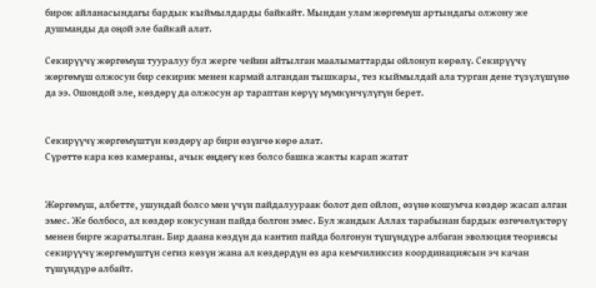бирок айланасындагы бардык кыймылдарды байкайт. Мындан улам жөргөмүш артындагы олжону же душманды да оңой эле байкай алат.

Секирүүчү жөргөмүш тууралуу бул жерге чейин айтылган маалыматтарды ойлонуп көрөлү. Секирүүчү жөргөмүш олжосун бир секирик менен кармай алгандан тышкары, тез кыймылдай ала турган дене түзүлүшүнө да ээ. Ошондой эле, көздөрү да олжосун ар тараптан көрүү мүмкүнчүлүгүн берет.


Секирүүчү жөргөмүштүн көздөрү ар бири өзүнчө көрө алат.
Сүрөттө кара көз камераны, ачык өңдөгү көз болсо башка жакты карап жатат


Жөргөмүш, албетте, ушундай болсо мен үчүн пайдалуураак болот деп ойлоп, өзүнө кошумча көздөр жасап алган эмес. Же болбосо, ал көздөр кокусунан пайда болгон эмес. Бул жандык Аллах тарабынан бардык өзгөчөлүктөрү менен бирге жаратылган. Бир даана көздүн да кантип пайда болгонун түшүндүрө албаган эволюция теориясы секирүүчү жөргөмүштүн сегиз көзүн жана ал көздөрдүн өз ара кемчиликсиз координациясын эч качан түшүндүрө албайт.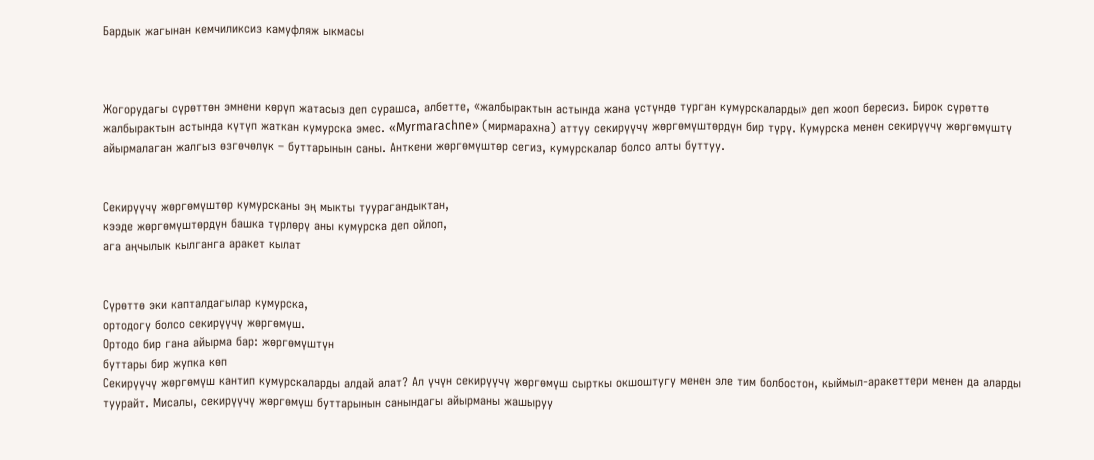Бардык жагынан кемчиликсиз камуфляж ыкмасы



Жогорудагы сүрөттөн эмнени көрүп жатасыз деп сурашса, албетте, «жалбырактын астында жана үстүндө турган кумурскаларды» деп жооп бересиз. Бирок сүрөттө жалбырактын астында күтүп жаткан кумурска эмес. «Myrmarachne» (мирмарахна) аттуу секирүүчү жөргөмүштөрдүн бир түрү. Кумурска менен секирүүчү жөргөмүштү айырмалаган жалгыз өзгөчөлүк – буттарынын саны. Анткени жөргөмүштөр сегиз, кумурскалар болсо алты буттуу.


Секирүүчү жөргөмүштөр кумурсканы эң мыкты туурагандыктан,
кээде жөргөмүштөрдүн башка түрлөрү аны кумурска деп ойлоп,
ага аңчылык кылганга аракет кылат


Сүрөттө эки капталдагылар кумурска,
ортодогу болсо секирүүчү жөргөмүш.
Ортодо бир гана айырма бар: жөргөмүштүн
буттары бир жупка көп
Секирүүчү жөргөмүш кантип кумурскаларды алдай алат? Ал үчүн секирүүчү жөргөмүш сырткы окшоштугу менен эле тим болбостон, кыймыл-аракеттери менен да аларды туурайт. Мисалы, секирүүчү жөргөмүш буттарынын санындагы айырманы жашыруу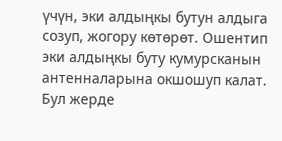үчүн, эки алдыңкы бутун алдыга созуп, жогору көтөрөт. Ошентип эки алдыңкы буту кумурсканын антенналарына окшошуп калат. Бул жерде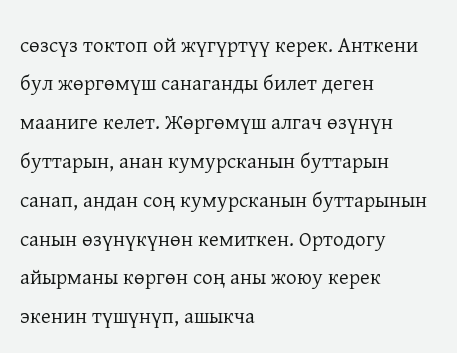сөзсүз токтоп ой жүгүртүү керек. Анткени бул жөргөмүш санаганды билет деген мааниге келет. Жөргөмүш алгач өзүнүн буттарын, анан кумурсканын буттарын санап, андан соң кумурсканын буттарынын санын өзүнүкүнөн кемиткен. Ортодогу айырманы көргөн соң аны жоюу керек экенин түшүнүп, ашыкча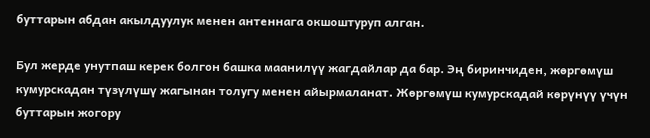буттарын абдан акылдуулук менен антеннага окшоштуруп алган.

Бул жерде унутпаш керек болгон башка маанилүү жагдайлар да бар. Эң биринчиден, жөргөмүш кумурскадан түзүлүшү жагынан толугу менен айырмаланат. Жөргөмүш кумурскадай көрүнүү үчүн буттарын жогору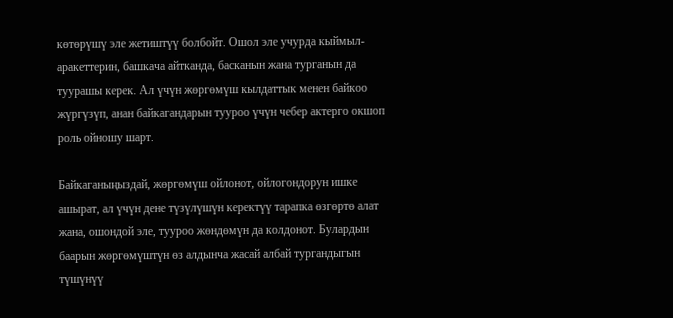көтөрүшү эле жетиштүү болбойт. Ошол эле учурда кыймыл-аракеттерин, башкача айтканда, басканын жана турганын да туурашы керек. Ал үчүн жөргөмүш кылдаттык менен байкоо жүргүзүп, анан байкагандарын тууроо үчүн чебер актерго окшоп роль ойношу шарт.

Байкаганыңыздай, жөргөмүш ойлонот, ойлогондорун ишке ашырат, ал үчүн дене түзүлүшүн керектүү тарапка өзгөртө алат жана, ошондой эле, тууроо жөндөмүн да колдонот. Булардын баарын жөргөмүштүн өз алдынча жасай албай тургандыгын түшүнүү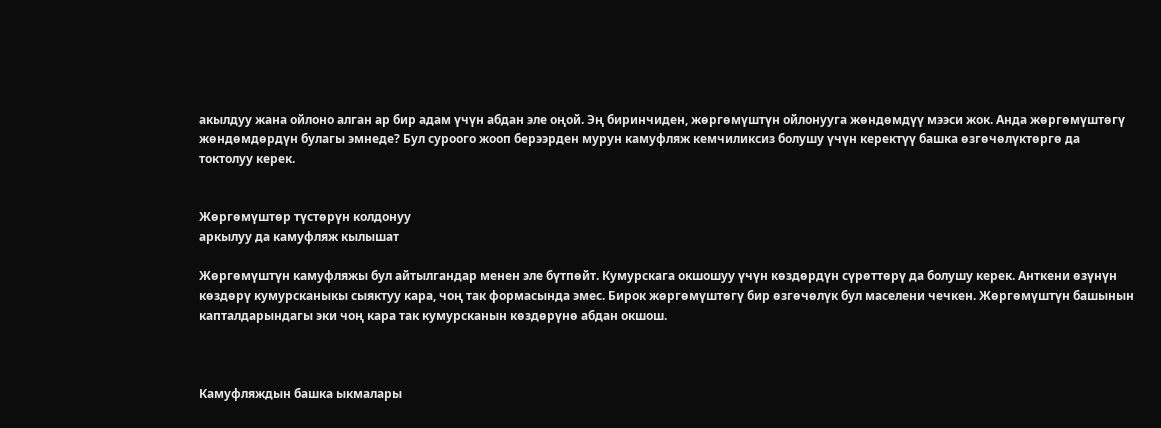акылдуу жана ойлоно алган ар бир адам үчүн абдан эле оңой. Эң биринчиден, жөргөмүштүн ойлонууга жөндөмдүү мээси жок. Анда жөргөмүштөгү жөндөмдөрдүн булагы эмнеде? Бул суроого жооп берээрден мурун камуфляж кемчиликсиз болушу үчүн керектүү башка өзгөчөлүктөргө да токтолуу керек.


Жөргөмүштөр түстөрүн колдонуу
аркылуу да камуфляж кылышат

Жөргөмүштүн камуфляжы бул айтылгандар менен эле бүтпөйт. Кумурскага окшошуу үчүн көздөрдүн сүрөттөрү да болушу керек. Анткени өзүнүн көздөрү кумурсканыкы сыяктуу кара, чоң так формасында эмес. Бирок жөргөмүштөгү бир өзгөчөлүк бул маселени чечкен. Жөргөмүштүн башынын капталдарындагы эки чоң кара так кумурсканын көздөрүнө абдан окшош.



Камуфляждын башка ыкмалары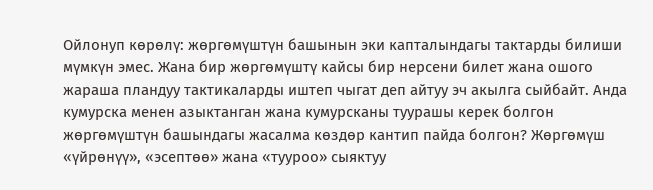Ойлонуп көрөлү: жөргөмүштүн башынын эки капталындагы тактарды билиши мүмкүн эмес. Жана бир жөргөмүштү кайсы бир нерсени билет жана ошого жараша пландуу тактикаларды иштеп чыгат деп айтуу эч акылга сыйбайт. Анда кумурска менен азыктанган жана кумурсканы туурашы керек болгон жөргөмүштүн башындагы жасалма көздөр кантип пайда болгон? Жөргөмүш «үйрөнүү», «эсептөө» жана «тууроо» сыяктуу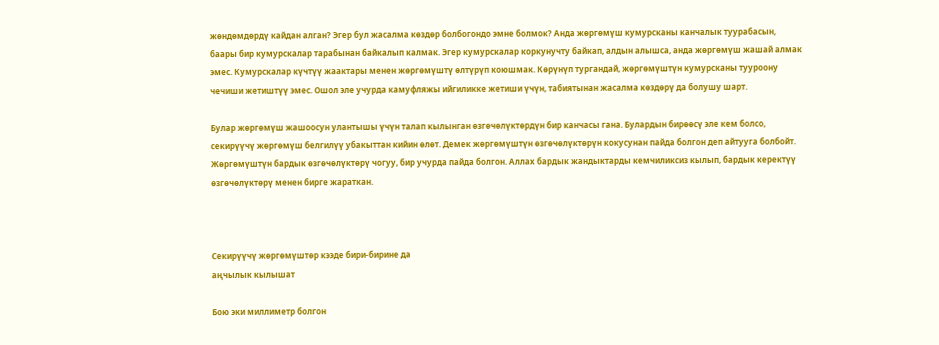жөндөмдөрдү кайдан алган? Эгер бул жасалма көздөр болбогондо эмне болмок? Анда жөргөмүш кумурсканы канчалык туурабасын, баары бир кумурскалар тарабынан байкалып калмак. Эгер кумурскалар коркунучту байкап, алдын алышса, анда жөргөмүш жашай алмак эмес. Кумурскалар күчтүү жаактары менен жөргөмүштү өлтүрүп коюшмак. Көрүнүп тургандай, жөргөмүштүн кумурсканы тууроону чечиши жетиштүү эмес. Ошол эле учурда камуфляжы ийгиликке жетиши үчүн, табиятынан жасалма көздөрү да болушу шарт.

Булар жөргөмүш жашоосун улантышы үчүн талап кылынган өзгөчөлүктөрдүн бир канчасы гана. Булардын бирөөсү эле кем болсо, секирүүчү жөргөмүш белгилүү убакыттан кийин өлөт. Демек жөргөмүштүн өзгөчөлүктөрүн кокусунан пайда болгон деп айтууга болбойт. Жөргөмүштүн бардык өзгөчөлүктөрү чогуу, бир учурда пайда болгон. Аллах бардык жандыктарды кемчиликсиз кылып, бардык керектүү өзгөчөлүктөрү менен бирге жараткан.



Секирүүчү жөргөмүштөр кээде бири-бирине да
аңчылык кылышат

Бою эки миллиметр болгон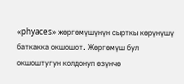«phyaces» жөргөмүшүнүн сырткы көрүнүшү баткакка окшошот. Жөргөмүш бул окшоштугун колдонуп өзүнчө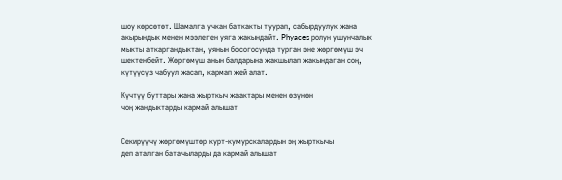шоу көрсөтөт. Шамалга учкан баткакты туурап, сабырдуулук жана акырындык менен мээлеген уяга жакындайт. Phyaces ролун ушунчалык мыкты аткаргандыктан, уянын босогосунда турган эне жөргөмүш эч шектенбейт. Жөргөмүш анын балдарына жакшылап жакындаган соң, күтүүсүз чабуул жасап, кармап жей алат.

Күчтүү буттары жана жырткыч жаактары менен өзүнөн
чоң жандыктарды кармай алышат


Секирүүчү жөргөмүштөр курт-кумурскалардын эң жырткычы
деп аталган батачыларды да кармай алышат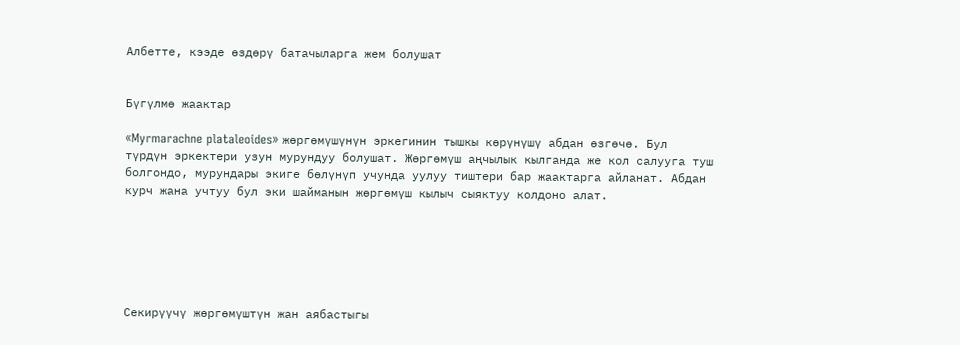Албетте, кээде өздөрү батачыларга жем болушат


Бүгүлмө жаактар

«Myrmarachne plataleoides» жөргөмүшүнүн эркегинин тышкы көрүнүшү абдан өзгөчө. Бул түрдүн эркектери узун мурундуу болушат. Жөргөмүш аңчылык кылганда же кол салууга туш болгондо, мурундары экиге бөлүнүп учунда уулуу тиштери бар жаактарга айланат. Абдан курч жана учтуу бул эки шайманын жөргөмүш кылыч сыяктуу колдоно алат.






Секирүүчү жөргөмүштүн жан аябастыгы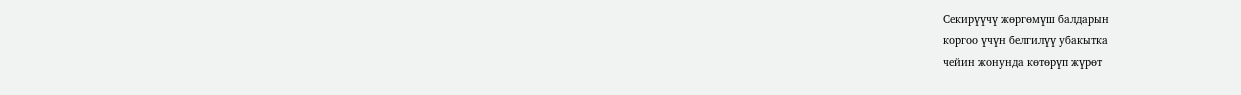Секирүүчү жөргөмүш балдарын
коргоо үчүн белгилүү убакытка
чейин жонунда көтөрүп жүрөт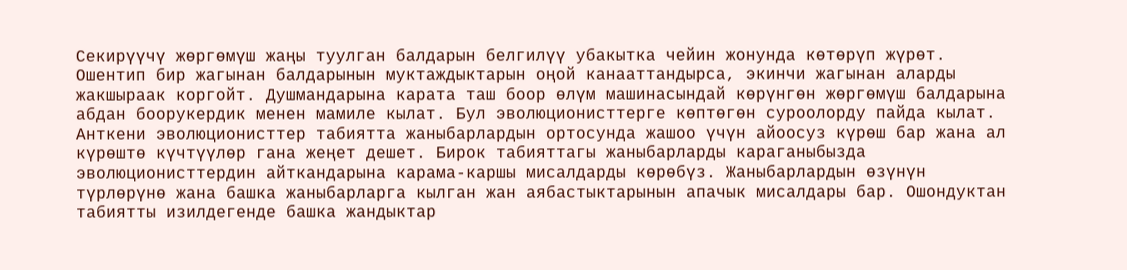Секирүүчү жөргөмүш жаңы туулган балдарын белгилүү убакытка чейин жонунда көтөрүп жүрөт. Ошентип бир жагынан балдарынын муктаждыктарын оңой канааттандырса, экинчи жагынан аларды жакшыраак коргойт. Душмандарына карата таш боор өлүм машинасындай көрүнгөн жөргөмүш балдарына абдан боорукердик менен мамиле кылат. Бул эволюционисттерге көптөгөн суроолорду пайда кылат. Анткени эволюционисттер табиятта жаныбарлардын ортосунда жашоо үчүн айоосуз күрөш бар жана ал күрөштө күчтүүлөр гана жеңет дешет. Бирок табияттагы жаныбарларды караганыбызда эволюционисттердин айткандарына карама-каршы мисалдарды көрөбүз. Жаныбарлардын өзүнүн түрлөрүнө жана башка жаныбарларга кылган жан аябастыктарынын апачык мисалдары бар. Ошондуктан табиятты изилдегенде башка жандыктар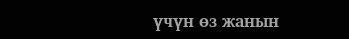үчүн өз жанын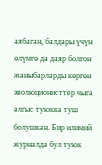аябаган, балдары үчүн өлүмгө да даяр болгон жаныбарларды көргөн эволюционисттер чыга алгыс туюкка туш болушкан. Бир илимий журналда бул туюк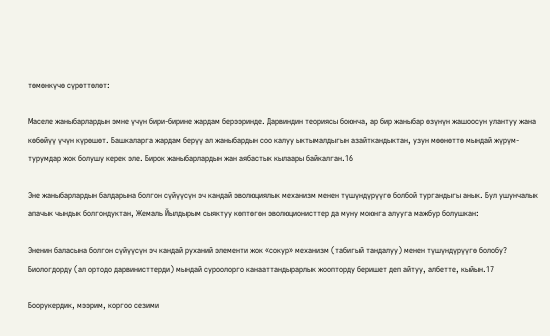төмөнкүчө сүрөттөлөт:

Маселе жаныбарлардын эмне үчүн бири-бирине жардам берээринде. Дарвиндин теориясы боюнча, ар бир жаныбар өзүнүн жашоосун улантуу жана көбөйүү үчүн күрөшөт. Башкаларга жардам берүү ал жаныбардын соо калуу ыктымалдыгын азайткандыктан, узун мөөнөттө мындай жүрүм-турумдар жок болушу керек эле. Бирок жаныбарлардын жан аябастык кылаары байкалган.16

Эне жаныбарлардын балдарына болгон сүйүүсүн эч кандай эволюциялык механизм менен түшүндүрүүгө болбой тургандыгы анык. Бул ушунчалык апачык чындык болгондуктан, Жемаль Йылдырым сыяктуу көптөгөн эволюционисттер да муну моюнга алууга мажбур болушкан:

Эненин баласына болгон сүйүүсүн эч кандай руханий элементи жок «сокур» механизм (табигый тандалуу) менен түшүндүрүүгө болобу? Биологдорду (ал ортодо дарвинисттерди) мындай суроолорго канааттандырарлык жоопторду беришет деп айтуу, албетте, кыйын.17

Боорукердик, мээрим, коргоо сезими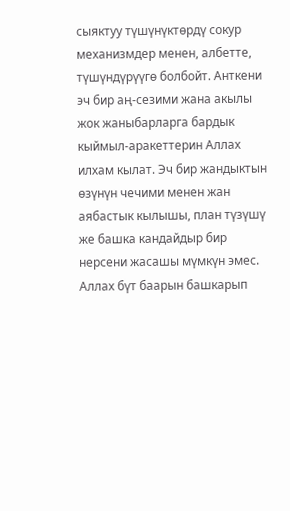сыяктуу түшүнүктөрдү сокур механизмдер менен, албетте, түшүндүрүүгө болбойт. Анткени эч бир аң-сезими жана акылы жок жаныбарларга бардык кыймыл-аракеттерин Аллах илхам кылат. Эч бир жандыктын өзүнүн чечими менен жан аябастык кылышы, план түзүшү же башка кандайдыр бир нерсени жасашы мүмкүн эмес. Аллах бүт баарын башкарып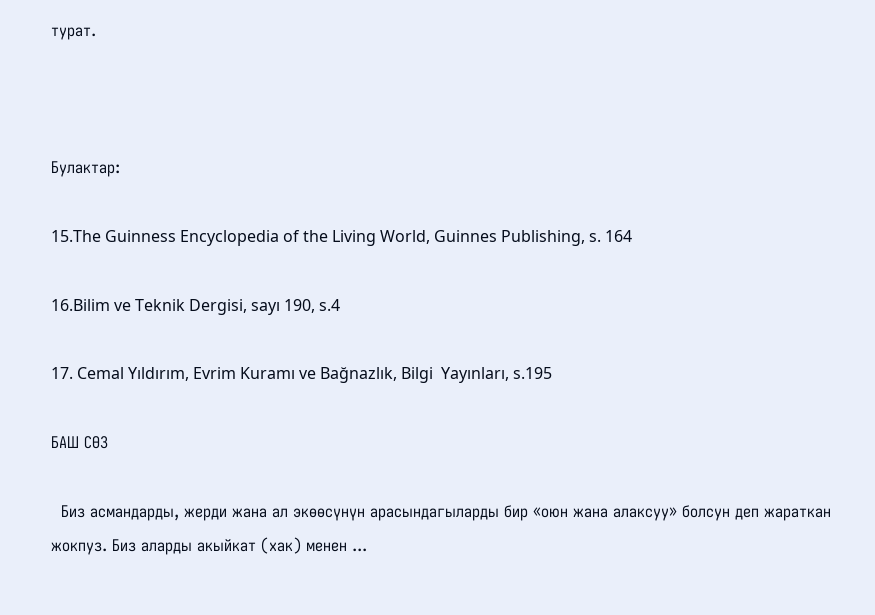турат.



Булактар:

15.The Guinness Encyclopedia of the Living World, Guinnes Publishing, s. 164

16.Bilim ve Teknik Dergisi, sayı 190, s.4

17. Cemal Yıldırım, Evrim Kuramı ve Bağnazlık, Bilgi  Yayınları, s.195

БАШ СӨЗ

  Биз асмандарды, жерди жана ал экөөсүнүн арасындагыларды бир «оюн жана алаксуу» болсун деп жараткан жокпуз. Биз аларды акыйкат (хак) менен ...